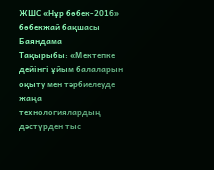ЖШС «Нұр бөбек-2016» бөбекжай бақшасы
Баяндама
Тақырыбы: «Мектепке дейінгі ұйым балаларын оқыту мен тәрбиелеуде жаңа технологиялардың дәстүрден тыс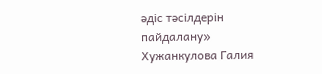әдіс тәсілдерін пайдалану»
Хужанкулова Галия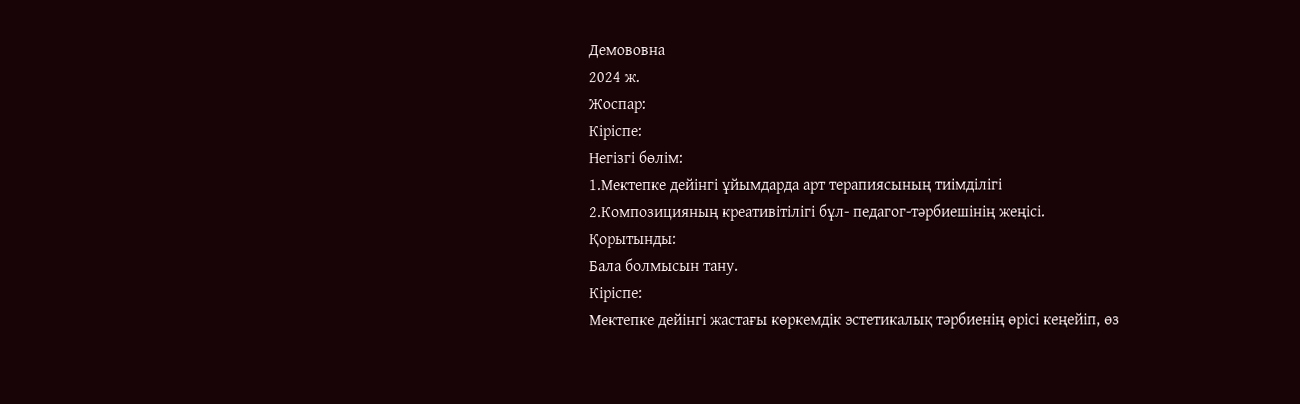Демововна
2024 ж.
Жоспар:
Кіріспе:
Негізгі бөлім:
1.Мектепке дейінгі ұйымдарда арт терапиясының тиімділігі
2.Композицияның креативітілігі бұл- педагог-тәрбиешінің жеңісі.
Қорытынды:
Бала болмысын тану.
Кіріспе:
Мектепке дейінгі жастағы көркемдік эстетикалық тәрбиенің өрісі кеңейіп, өз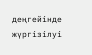деңгейінде жүргізілуі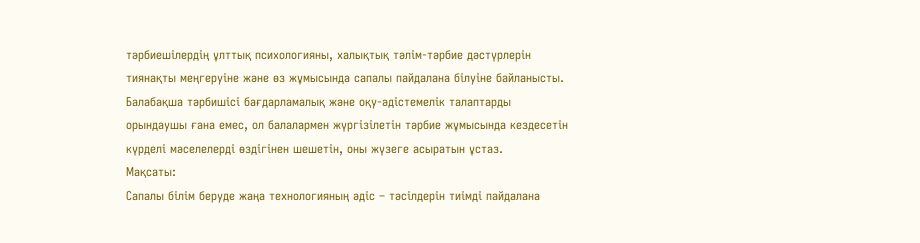тәрбиешілердің ұлттық психологияны, халықтық тәлім-тәрбие дәстүрлерін тиянақты меңгеруіне және өз жұмысында сапалы пайдалана білуіне байланысты. Балабақша тәрбишісі бағдарламалық және оқу-әдістемелік талаптарды орындаушы ғана емес, ол балалармен жүргізілетін тәрбие жұмысында кездесетін күрделі мәселелерді өздігінен шешетін, оны жүзеге асыратын ұстаз.
Мақсаты:
Сапалы білім беруде жаңа технологияның әдіс – тәсілдерін тиімді пайдалана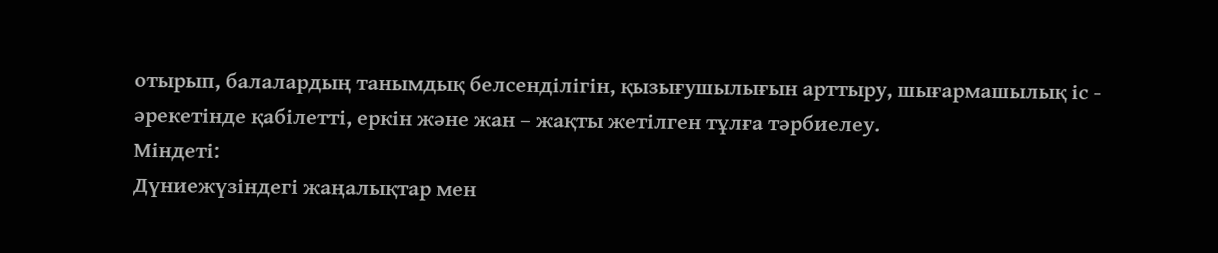отырып, балалардың танымдық белсенділігін, қызығушылығын арттыру, шығармашылық іс - әрекетінде қабілетті, еркін және жан – жақты жетілген тұлға тәрбиелеу.
Міндеті:
Дүниежүзіндегі жаңалықтар мен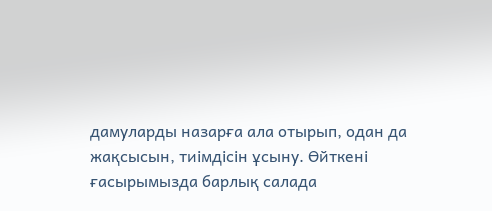дамуларды назарға ала отырып, одан да
жақсысын, тиімдісін ұсыну. Өйткені ғасырымызда барлық салада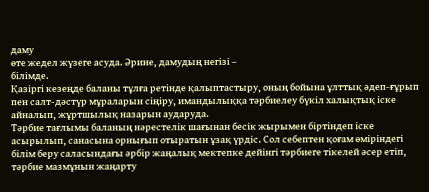даму
өте жедел жүзеге асуда. Әрине, дамудың негізі –
білімде.
Қазіргі кезеңде баланы тұлға ретінде қалыптастыру, оның бойына ұлттық әдеп-ғұрып пен салт-дәстүр мұраларын сіңіру, имандылыққа тәрбиелеу бүкіл халықтық іске айналып, жұртшылық назарын аударуда.
Тәрбие тағлымы баланың нәрестелік шағынан бесік жырымен біртіндеп іске асырылып, санасына орнығып отыратын ұзақ үрдіс. Сол себептен қоғам өміріндегі білім беру саласындағы әрбір жаңалық мектепке дейінгі тәрбиеге тікелей әсер етіп, тәрбие мазмұнын жаңарту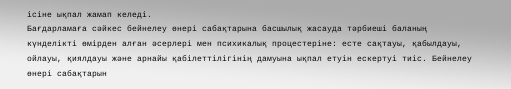ісіне ықпал жамап келеді.
Бағдарламаға сәйкес бейнелеу өнері сабақтарына басшылық жасауда тәрбиеші баланың күнделікті өмірден алған әсерлері мен психикалық процестеріне: есте сақтауы, қабылдауы, ойлауы, қиялдауы және арнайы қабілеттілігінің дамуына ықпал етуін ескертуі тиіс. Бейнелеу өнері сабақтарын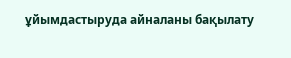ұйымдастыруда айналаны бақылату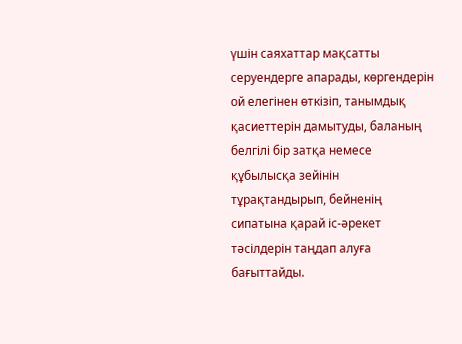үшін саяхаттар мақсатты серуендерге апарады, көргендерін ой елегінен өткізіп, танымдық қасиеттерін дамытуды, баланың белгілі бір затқа немесе құбылысқа зейінін тұрақтандырып, бейненің сипатына қарай іс-әрекет тәсілдерін таңдап алуға бағыттайды.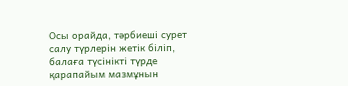Осы орайда, тәрбиеші сурет салу түрлерін жетік біліп, балаға түсінікті түрде қарапайым мазмұнын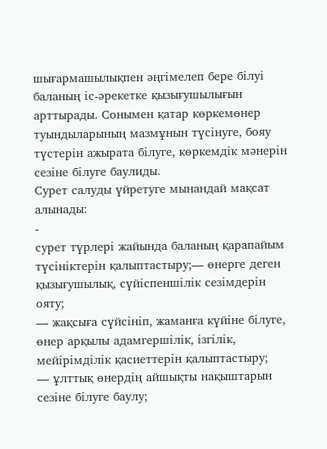шығармашылықпен әңгімелеп бере білуі баланың іс-әрекетке қызығушылығын арттырады. Сонымен қатар көркемөнер туындыларының мазмұнын түсінуге, бояу түстерін ажырата білуге, көркемдік мәнерін сезіне білуге баулиды.
Сурет салуды үйретуге мынандай мақсат алынады:
-
сурет түрлері жайында баланың қарапайым түсініктерін қалыптастыру;— өнерге деген қызығушылық, сүйіспеншілік сезімдерін ояту;
— жақсыға сүйсініп, жаманға күйіне білуге, өнер арқылы адамгершілік, ізгілік, мейірімділік қасиеттерін қалыптастыру;
— ұлттық өнердің айшықты нақыштарын сезіне білуге баулу;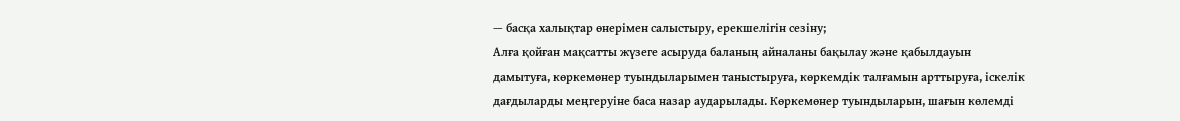— басқа халықтар өнерімен салыстыру, ерекшелігін сезіну;
Алға қойған мақсатты жүзеге асыруда баланың айналаны бақылау және қабылдауын дамытуға, көркемөнер туындыларымен таныстыруға, көркемдік талғамын арттыруға, іскелік дағдыларды меңгеруіне баса назар аударылады. Көркемөнер туындыларын, шағын көлемді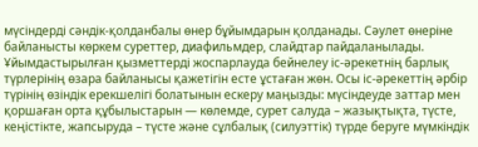мүсіндерді сәндік-қолданбалы өнер бұйымдарын қолданады. Сәулет өнеріне байланысты көркем суреттер, диафильмдер, слайдтар пайдаланылады.
Ұйымдастырылған қызметтерді жоспарлауда бейнелеу іс-әрекетнің барлық түрлерінің өзара байланысы қажетігін есте ұстаған жөн. Осы іс-әрекеттің әрбір түрінің өзіндік ерекшелігі болатынын ескеру маңызды: мүсіндеуде заттар мен қоршаған орта құбылыстарын — көлемде, сурет салуда – жазықтықта, түсте, кеңістікте, жапсыруда – түсте және сұлбалық (силуэттік) түрде беруге мүмкіндік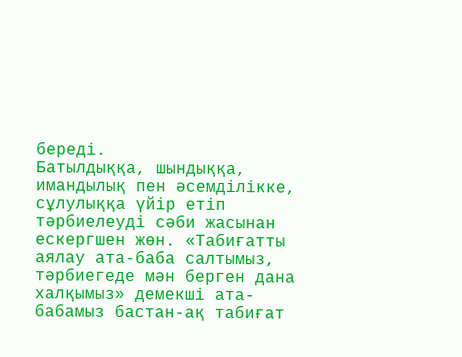береді.
Батылдыққа, шындыққа, имандылық пен әсемділікке, сұлулыққа үйір етіп тәрбиелеуді сәби жасынан ескергшен жөн. «Табиғатты аялау ата-баба салтымыз, тәрбиегеде мән берген дана халқымыз» демекші ата-бабамыз бастан-ақ табиғат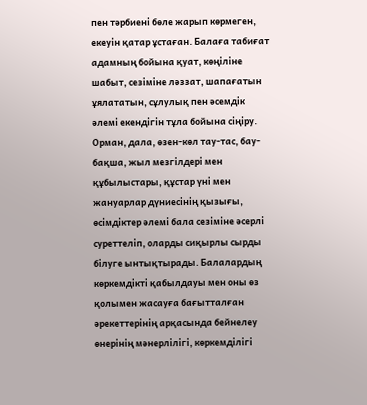пен тәрбиені бөле жарып көрмеген, екеуін қатар ұстаған. Балаға табиғат адамның бойына қуат, көңіліне шабыт, сезіміне ләззат, шапағатын ұялататын, сұлулық пен әсемдік әлемі екендігін тұла бойына сіңіру. Орман, дала, өзен-көл тау-тас, бау-бақша, жыл мезгілдері мен құбылыстары, құстар үні мен жануарлар дүниесінің қызығы, өсімдіктер әлемі бала сезіміне әсерлі суреттеліп, оларды сиқырлы сырды білуге ынтықтырады. Балалардың көркемдікті қабылдауы мен оны өз қолымен жасауға бағытталған әрекеттерінің арқасында бейнелеу өнерінің мәнерлілігі, көркемділігі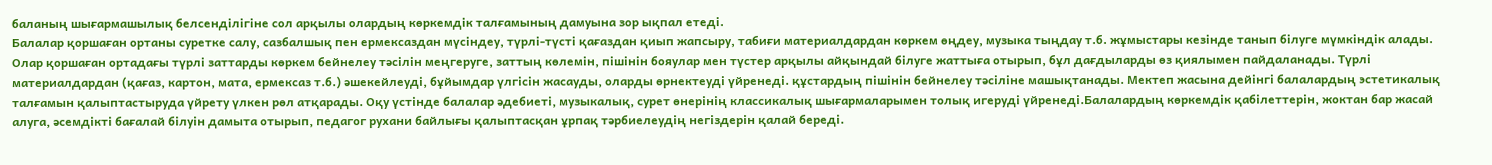баланың шығармашылық белсенділігіне сол арқылы олардың көркемдік талғамының дамуына зор ықпал етеді.
Балалар қоршаған ортаны суретке салу, сазбалшық пен ермексаздан мүсіндеу, түрлі-түсті қағаздан қиып жапсыру, табиғи материалдардан көркем өңдеу, музыка тыңдау т.б. жұмыстары кезінде танып білуге мүмкіндік алады. Олар қоршаған ортадағы түрлі заттарды көркем бейнелеу тәсілін меңгеруге, заттың көлемін, пішінін бояулар мен түстер арқылы айқындай білуге жаттыға отырып, бұл дағдыларды өз қиялымен пайдаланады. Түрлі материалдардан (қағаз, картон, мата, ермексаз т.б.) әшекейлеуді, бұйымдар үлгісін жасауды, оларды өрнектеуді үйренеді. құстардың пішінін бейнелеу тәсіліне машықтанады. Мектеп жасына дейінгі балалардың эстетикалық талғамын қалыптастыруда үйрету үлкен рөл атқарады. Оқу үстінде балалар әдебиеті, музыкалық, сурет өнерінің классикалық шығармаларымен толық игеруді үйренеді.Балалардың көркемдік қабілеттерін, жоктан бар жасай алуга, әсемдікті бағалай білуін дамыта отырып, педагог рухани байлығы қалыптасқан ұрпақ тәрбиелеудің негіздерін қалай береді.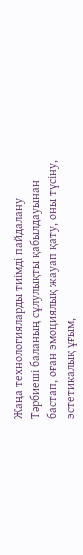Жаңа технологияларды тиімді пайдалану
Тәрбиеші баланың сұлулықты қабылдауынан бастап, оған эмоциялық жауап қату, оны түсіну, эстетикалық ұғым,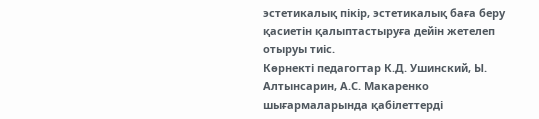эстетикалық пікір, эстетикалық баға беру қасиетін қалыптастыруға дейін жетелеп отыруы тиіс.
Көрнекті педагогтар К.Д. Ушинский, Ы. Алтынсарин, А.С. Макаренко шығармаларында қабілеттерді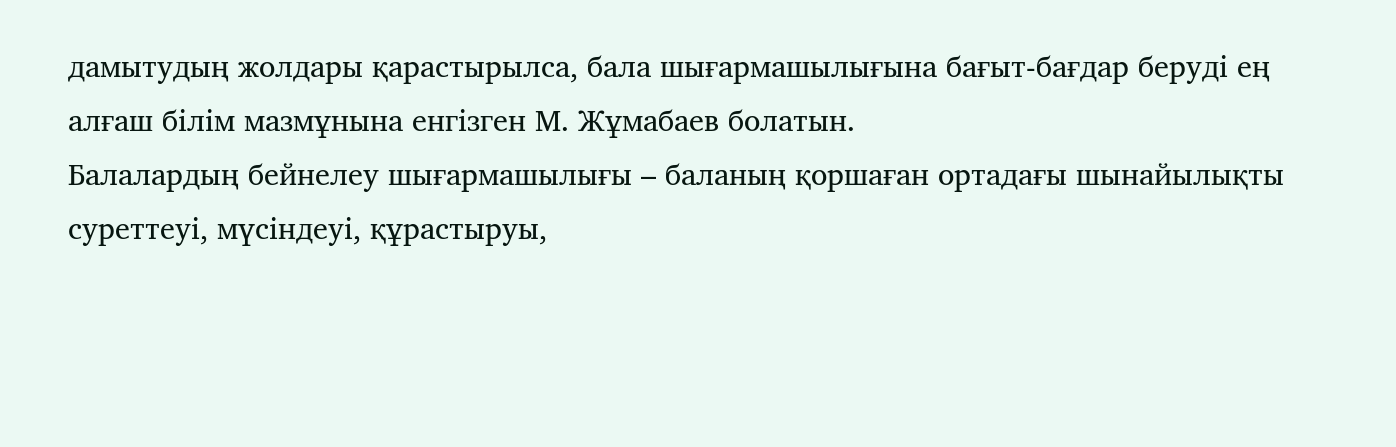дамытудың жолдары қарастырылса, бала шығармашылығына бағыт-бағдар беруді ең алғаш білім мазмұнына енгізген М. Жұмабаев болатын.
Балалардың бейнелеу шығармашылығы – баланың қоршаған ортадағы шынайылықты суреттеуі, мүсіндеуі, құрастыруы,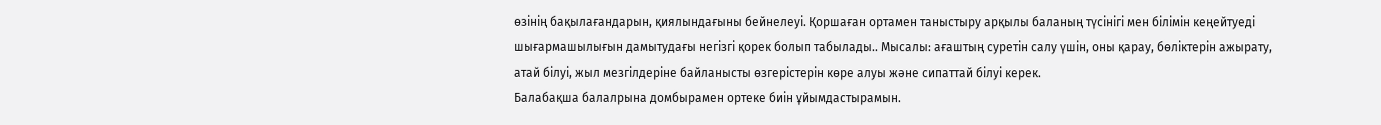өзінің бақылағандарын, қиялындағыны бейнелеуі. Қоршаған ортамен таныстыру арқылы баланың түсінігі мен білімін кеңейтуеді шығармашылығын дамытудағы негізгі қорек болып табылады.. Мысалы: ағаштың суретін салу үшін, оны қарау, бөліктерін ажырату, атай білуі, жыл мезгілдеріне байланысты өзгерістерін көре алуы және сипаттай білуі керек.
Балабақша балалрына домбырамен ортеке биін ұйымдастырамын.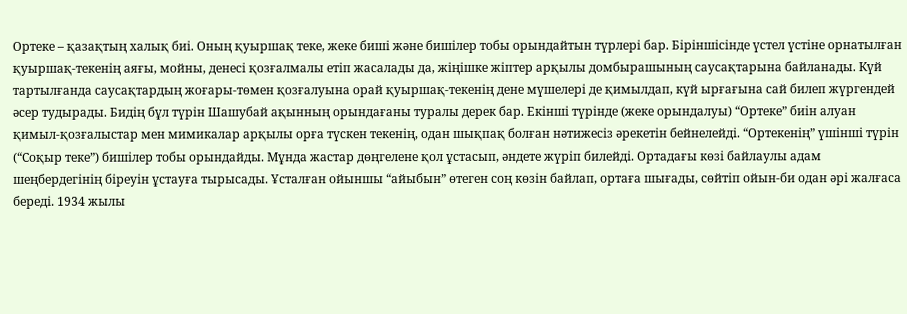Ортеке – қазақтың халық биі. Оның қуыршақ теке, жеке биші және бишілер тобы орындайтын түрлері бар. Біріншісінде үстел үстіне орнатылған қуыршақ-текенің аяғы, мойны, денесі қозғалмалы етіп жасалады да, жіңішке жіптер арқылы домбырашының саусақтарына байланады. Күй тартылғанда саусақтардың жоғары-төмен қозғалуына орай қуыршақ-текенің дене мүшелері де қимылдап, күй ырғағына сай билеп жүргендей әсер тудырады. Бидің бұл түрін Шашубай ақынның орындағаны туралы дерек бар. Екінші түрінде (жеке орындалуы) “Ортеке” биін алуан қимыл-қозғалыстар мен мимикалар арқылы орға түскен текенің, одан шықпақ болған нәтижесіз әрекетін бейнелейді. “Ортекенің” үшінші түрін (“Соқыр теке”) бишілер тобы орындайды. Мұнда жастар дөңгелене қол ұстасып, әндете жүріп билейді. Ортадағы көзі байлаулы адам шеңбердегінің біреуін ұстауға тырысады. Ұсталған ойыншы “айыбын” өтеген соң көзін байлап, ортаға шығады, сөйтіп ойын-би одан әрі жалғаса береді. 1934 жылы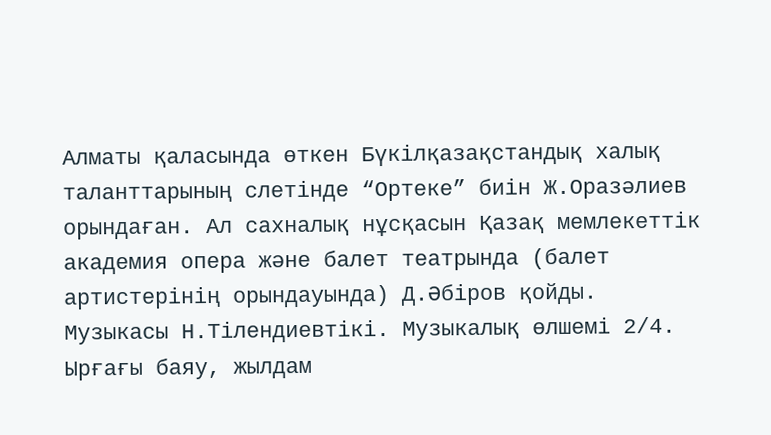Алматы қаласында өткен Бүкілқазақстандық халық таланттарының слетінде “Ортеке” биін Ж.Оразәлиев орындаған. Ал сахналық нұсқасын Қазақ мемлекеттік академия опера және балет театрында (балет артистерінің орындауында) Д.Әбіров қойды. Музыкасы Н.Тілендиевтікі. Музыкалық өлшемі 2/4. Ырғағы баяу, жылдам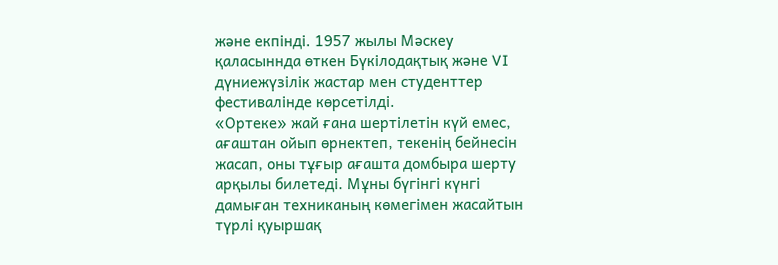және екпінді. 1957 жылы Мәскеу қаласыннда өткен Бүкілодақтық және VI дүниежүзілік жастар мен студенттер фестивалінде көрсетілді.
«Ортеке» жай ғана шертілетін күй емес, ағаштан ойып өрнектеп, текенің бейнесін жасап, оны тұғыр ағашта домбыра шерту арқылы билетеді. Мұны бүгінгі күнгі дамыған техниканың көмегімен жасайтын түрлі қуыршақ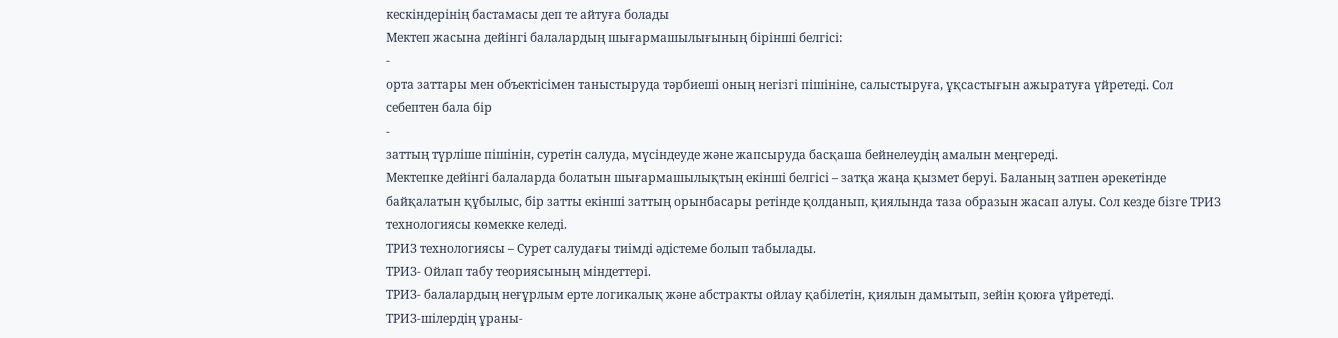кескіндерінің бастамасы деп те айтуға болады
Мектеп жасына дейінгі балалардың шығармашылығының бірінші белгісі:
-
орта заттары мен объектісімен таныстыруда тәрбиеші оның негізгі пішініне, салыстыруға, ұқсастығын ажыратуға үйретеді. Сол себептен бала бір
-
заттың түрліше пішінін, суретін салуда, мүсіндеуде және жапсыруда басқаша бейнелеудің амалын меңгереді.
Мектепке дейінгі балаларда болатын шығармашылықтың екінші белгісі – затқа жаңа қызмет беруі. Баланың затпен әрекетінде байқалатын құбылыс, бір затты екінші заттың орынбасары ретінде қолданып, қиялында таза образын жасап алуы. Сол кезде бізге ТРИЗ технологиясы көмекке келеді.
ТРИЗ технологиясы – Сурет салудағы тиімді әдістеме болып табылады.
ТРИЗ- Ойлап табу теориясының міндеттері.
ТРИЗ- балалардың неғұрлым ерте логикалық және абстракты ойлау қабілетін, қиялын дамытып, зейін қоюға үйретеді.
ТРИЗ-шілердің ұраны-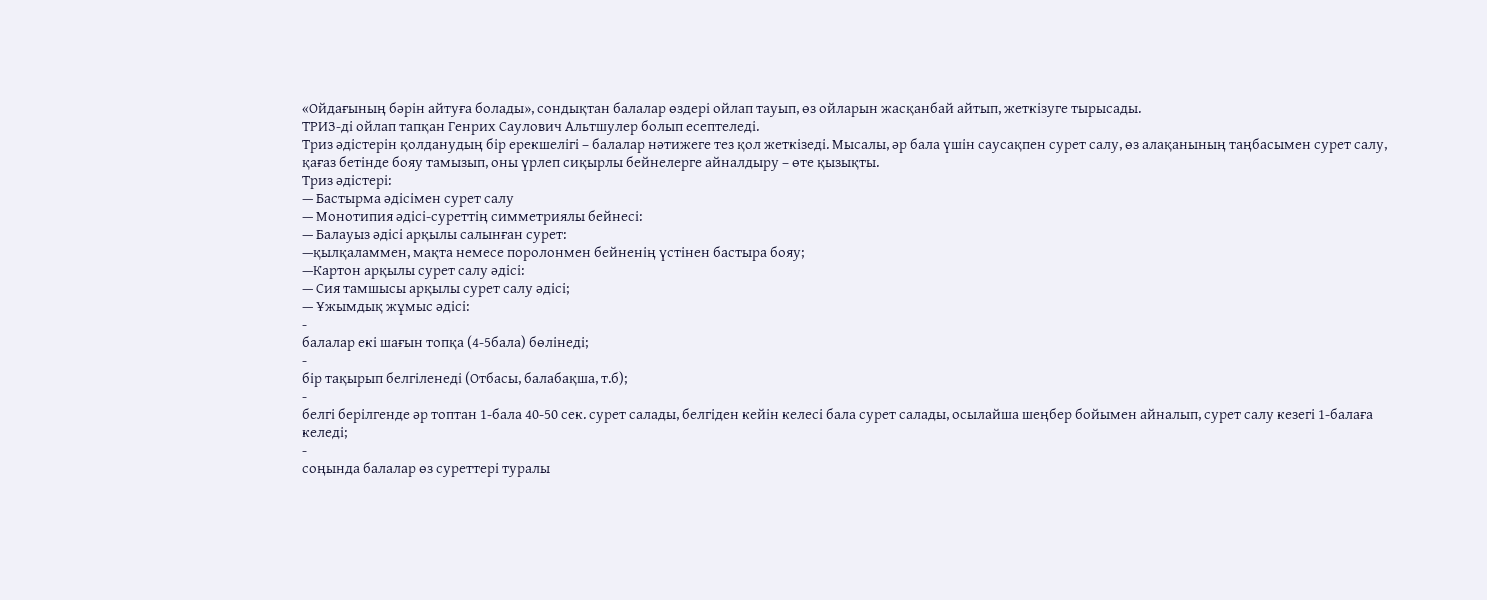«Ойдағының бәрін айтуға болады», сондықтан балалар өздері ойлап тауып, өз ойларын жасқанбай айтып, жеткізуге тырысады.
ТРИЗ-ді ойлап тапқан Генрих Саулович Альтшулер болып есептеледі.
Триз әдістерін қолданудың бір ерекшелігі – балалар нәтижеге тез қол жеткізеді. Мысалы, әр бала үшін саусақпен сурет салу, өз алақанының таңбасымен сурет салу, қағаз бетінде бояу тамызып, оны үрлеп сиқырлы бейнелерге айналдыру – өте қызықты.
Триз әдістері:
— Бастырма әдісімен сурет салу
— Монотипия әдісі-суреттің симметриялы бейнесі:
— Балауыз әдісі арқылы салынған сурет:
—қылқаламмен, мақта немесе поролонмен бейненің үстінен бастыра бояу;
—Картон арқылы сурет салу әдісі:
— Сия тамшысы арқылы сурет салу әдісі;
— Ұжымдық жұмыс әдісі:
-
балалар екі шағын топқа (4-5бала) бөлінеді;
-
бір тақырып белгіленеді (Отбасы, балабақша, т.б);
-
белгі берілгенде әр топтан 1-бала 40-50 сек. сурет салады, белгіден кейін келесі бала сурет салады, осылайша шеңбер бойымен айналып, сурет салу кезегі 1-балаға келеді;
-
соңында балалар өз суреттері туралы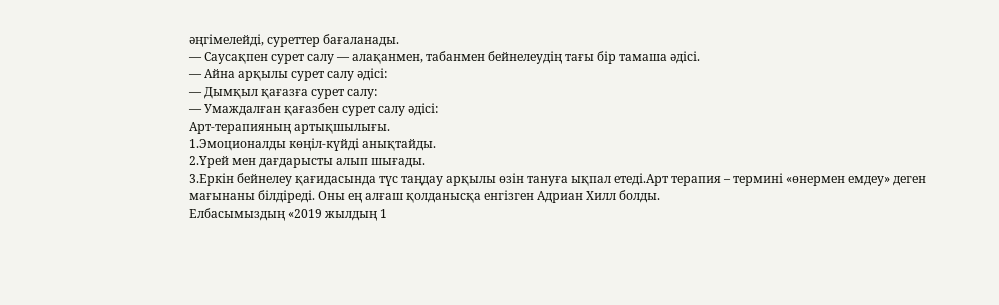әңгімелейді, суреттер бағаланады.
— Саусақпен сурет салу — алақанмен, табанмен бейнелеудің тағы бір тамаша әдісі.
— Айна арқылы сурет салу әдісі:
— Дымқыл қағазға сурет салу:
— Умаждалған қағазбен сурет салу әдісі:
Арт-терапияның артықшылығы.
1.Эмоционалды көңіл-күйді анықтайды.
2.Үрей мен дағдарысты алып шығады.
3.Еркін бейнелеу қағидасында түс таңдау арқылы өзін тануға ықпал етеді.Арт терапия – термині «өнермен емдеу» деген мағынаны білдіреді. Оны ең алғаш қолданысқа енгізген Адриан Хилл болды.
Елбасымыздың «2019 жылдың 1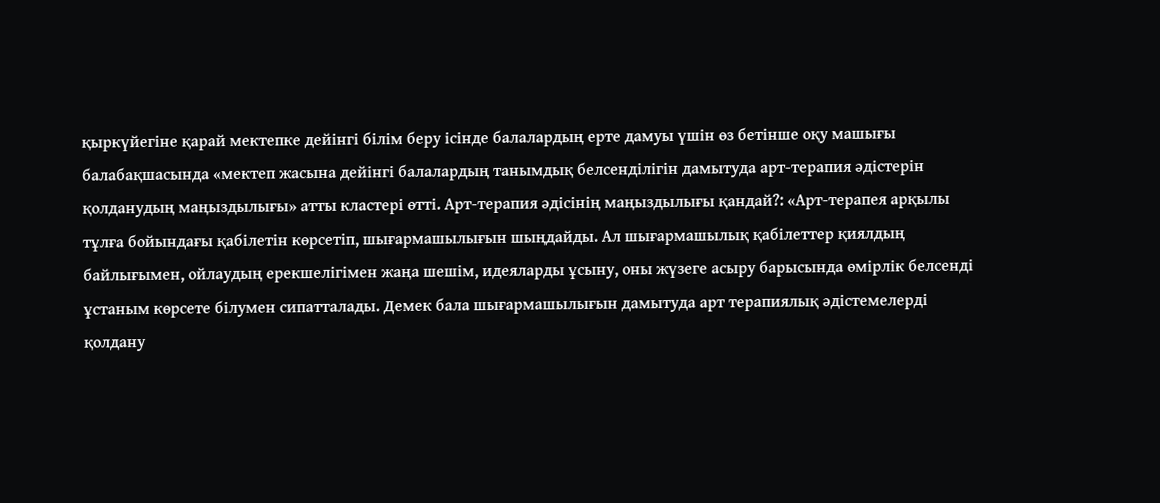қыркүйегіне қарай мектепке дейінгі білім беру ісінде балалардың ерте дамуы үшін өз бетінше оқу машығы балабақшасында «мектеп жасына дейінгі балалардың танымдық белсенділігін дамытуда арт-терапия әдістерін қолданудың маңыздылығы» атты кластері өтті. Арт-терапия әдісінің маңыздылығы қандай?: «Арт-терапея арқылы тұлға бойындағы қабілетін көрсетіп, шығармашылығын шыңдайды. Ал шығармашылық қабілеттер қиялдың байлығымен, ойлаудың ерекшелігімен жаңа шешім, идеяларды ұсыну, оны жүзеге асыру барысында өмірлік белсенді ұстаным көрсете білумен сипатталады. Демек бала шығармашылығын дамытуда арт терапиялық әдістемелерді қолдану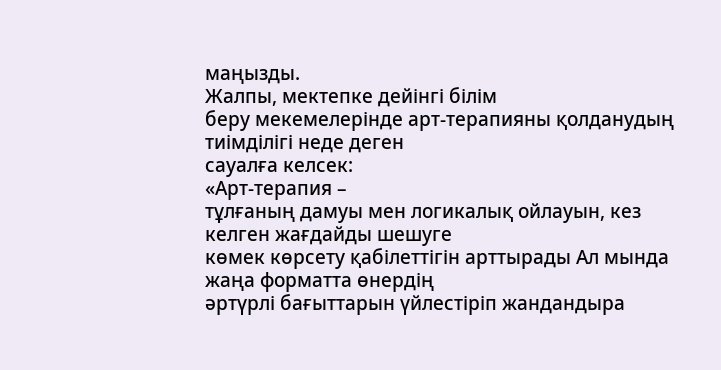маңызды.
Жалпы, мектепке дейінгі білім
беру мекемелерінде арт-терапияны қолданудың тиімділігі неде деген
сауалға келсек:
«Арт-терапия –
тұлғаның дамуы мен логикалық ойлауын, кез келген жағдайды шешуге
көмек көрсету қабілеттігін арттырады Ал мында жаңа форматта өнердің
әртүрлі бағыттарын үйлестіріп жандандыра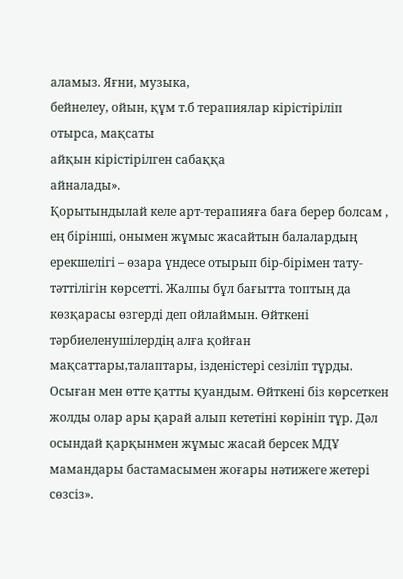аламыз. Яғни, музыка,
бейнелеу, ойын, құм т.б терапиялар кірістіріліп отырса, мақсаты
айқын кірістірілген сабаққа
айналады».
Қорытындылай келе арт-терапияға баға берер болсам , ең бірінші, онымен жұмыс жасайтын балалардың ерекшелігі – өзара үндесе отырып бір-бірімен тату-тәттілігін көрсетті. Жалпы бұл бағытта топтың да көзқарасы өзгерді деп ойлаймын. Өйткені тәрбиеленушілердің алға қойған мақсаттары,талаптары, ізденістері сезіліп тұрды. Осыған мен өтте қатты қуандым. Өйткені біз көрсеткен жолды олар ары қарай алып кететіні көрініп тұр. Дәл осындай қарқынмен жұмыс жасай берсек МДҰ мамандары бастамасымен жоғары нәтижеге жетері сөзсіз».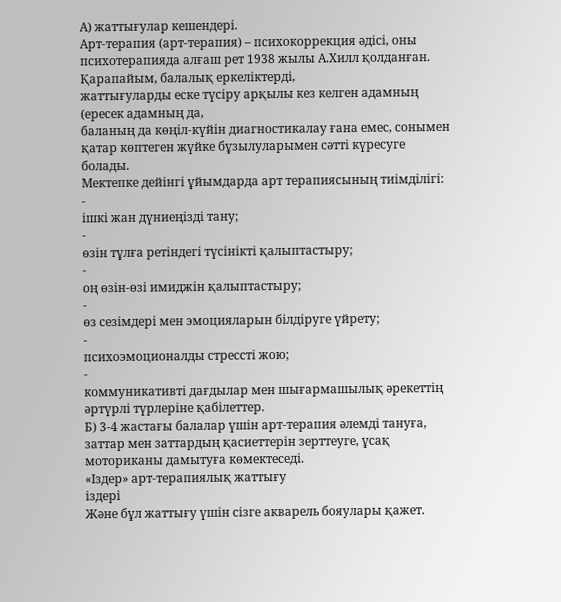А) жаттығулар кешендері.
Арт-терапия (арт-терапия) – психокоррекция әдісі, оны психотерапияда алғаш рет 1938 жылы А.Хилл қолданған. Қарапайым, балалық еркеліктерді,
жаттығуларды еске түсіру арқылы кез келген адамның (ересек адамның да,
баланың да көңіл-күйін диагностикалау ғана емес, сонымен қатар көптеген жүйке бұзылуларымен сәтті күресуге болады.
Мектепке дейінгі ұйымдарда арт терапиясының тиімділігі:
-
ішкі жан дүниеңізді тану;
-
өзін тұлға ретіндегі түсінікті қалыптастыру;
-
оң өзін-өзі имиджін қалыптастыру;
-
өз сезімдері мен эмоцияларын білдіруге үйрету;
-
психоэмоционалды стрессті жою;
-
коммуникативті дағдылар мен шығармашылық әрекеттің әртүрлі түрлеріне қабілеттер.
Б) 3-4 жастағы балалар үшін арт-терапия әлемді тануға, заттар мен заттардың қасиеттерін зерттеуге, ұсақ моториканы дамытуға көмектеседі.
«Іздер» арт-терапиялық жаттығу
іздері
Және бұл жаттығу үшін сізге акварель бояулары қажет.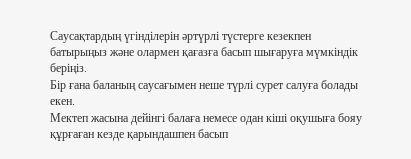Саусақтардың үгінділерін әртүрлі түстерге кезекпен батырыңыз және олармен қағазға басып шығаруға мүмкіндік беріңіз.
Бір ғана баланың саусағымен неше түрлі сурет салуға болады екен.
Мектеп жасына дейінгі балаға немесе одан кіші оқушыға бояу құрғаған кезде қарындашпен басып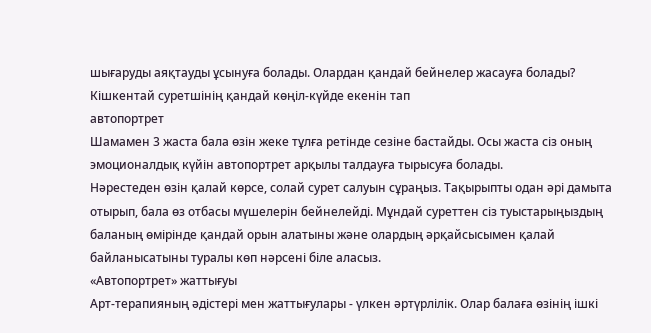шығаруды аяқтауды ұсынуға болады. Олардан қандай бейнелер жасауға болады?
Кішкентай суретшінің қандай көңіл-күйде екенін тап
автопортрет
Шамамен 3 жаста бала өзін жеке тұлға ретінде сезіне бастайды. Осы жаста сіз оның эмоционалдық күйін автопортрет арқылы талдауға тырысуға болады.
Нәрестеден өзін қалай көрсе, солай сурет салуын сұраңыз. Тақырыпты одан әрі дамыта отырып, бала өз отбасы мүшелерін бейнелейді. Мұндай суреттен сіз туыстарыңыздың баланың өмірінде қандай орын алатыны және олардың әрқайсысымен қалай байланысатыны туралы көп нәрсені біле аласыз.
«Автопортрет» жаттығуы
Арт-терапияның әдістері мен жаттығулары - үлкен әртүрлілік. Олар балаға өзінің ішкі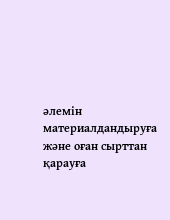әлемін материалдандыруға және оған сырттан қарауға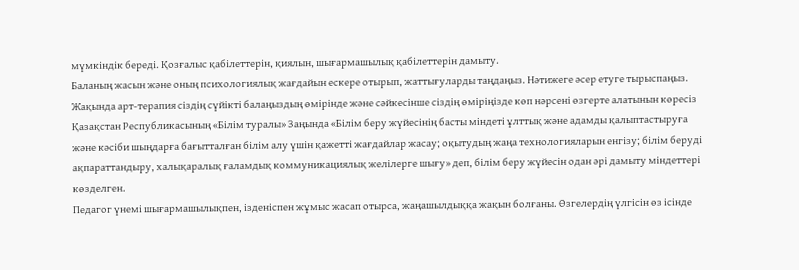мүмкіндік береді. Қозғалыс қабілеттерін, қиялын, шығармашылық қабілеттерін дамыту.
Баланың жасын және оның психологиялық жағдайын ескере отырып, жаттығуларды таңдаңыз. Нәтижеге әсер етуге тырыспаңыз. Жақында арт-терапия сіздің сүйікті балаңыздың өмірінде және сәйкесінше сіздің өміріңізде көп нәрсені өзгерте алатынын көресіз
Қазақстан Республикасының «Білім туралы» Заңында «Білім беру жүйесінің басты міндеті ұлттық және адамды қалыптастыруға және кәсіби шыңдарға бағытталған білім алу үшін қажетті жағдайлар жасау; оқытудың жаңа технологияларын енгізу; білім беруді ақпараттандыру, халықаралық ғаламдық коммуникациялық желілерге шығу» деп, білім беру жүйесін одан әрі дамыту міндеттері көзделген.
Педагог үнемі шығармашылықпен, ізденіспен жұмыс жасап отырса, жаңашылдыққа жақын болғаны. Өзгелердің үлгісін өз ісінде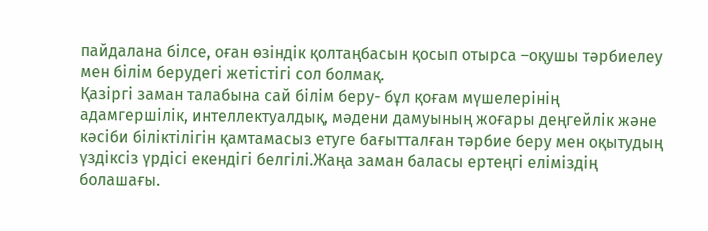пайдалана білсе, оған өзіндік қолтаңбасын қосып отырса –оқушы тәрбиелеу мен білім берудегі жетістігі сол болмақ.
Қазіргі заман талабына сай білім беру- бұл қоғам мүшелерінің адамгершілік, интеллектуалдық, мәдени дамуының жоғары деңгейлік және кәсіби біліктілігін қамтамасыз етуге бағытталған тәрбие беру мен оқытудың үздіксіз үрдісі екендігі белгілі.Жаңа заман баласы ертеңгі еліміздің болашағы.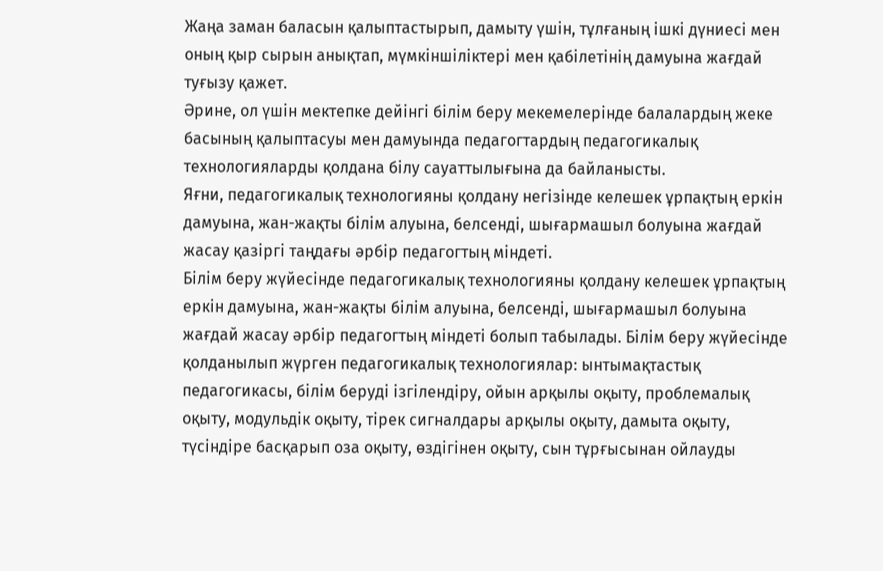Жаңа заман баласын қалыптастырып, дамыту үшін, тұлғаның ішкі дүниесі мен оның қыр сырын анықтап, мүмкіншіліктері мен қабілетінің дамуына жағдай туғызу қажет.
Әрине, ол үшін мектепке дейінгі білім беру мекемелерінде балалардың жеке басының қалыптасуы мен дамуында педагогтардың педагогикалық технологияларды қолдана білу сауаттылығына да байланысты.
Яғни, педагогикалық технологияны қолдану негізінде келешек ұрпақтың еркін дамуына, жан-жақты білім алуына, белсенді, шығармашыл болуына жағдай жасау қазіргі таңдағы әрбір педагогтың міндеті.
Білім беру жүйесінде педагогикалық технологияны қолдану келешек ұрпақтың еркін дамуына, жан-жақты білім алуына, белсенді, шығармашыл болуына жағдай жасау әрбір педагогтың міндеті болып табылады. Білім беру жүйесінде қолданылып жүрген педагогикалық технологиялар: ынтымақтастық педагогикасы, білім беруді ізгілендіру, ойын арқылы оқыту, проблемалық оқыту, модульдік оқыту, тірек сигналдары арқылы оқыту, дамыта оқыту, түсіндіре басқарып оза оқыту, өздігінен оқыту, сын тұрғысынан ойлауды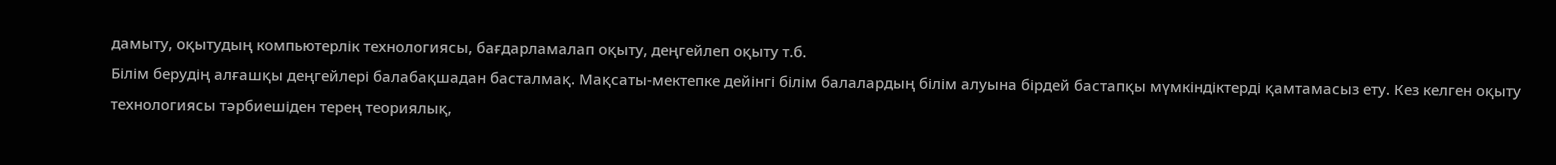дамыту, оқытудың компьютерлік технологиясы, бағдарламалап оқыту, деңгейлеп оқыту т.б.
Білім берудің алғашқы деңгейлері балабақшадан басталмақ. Мақсаты-мектепке дейінгі білім балалардың білім алуына бірдей бастапқы мүмкіндіктерді қамтамасыз ету. Кез келген оқыту технологиясы тәрбиешіден терең теориялық,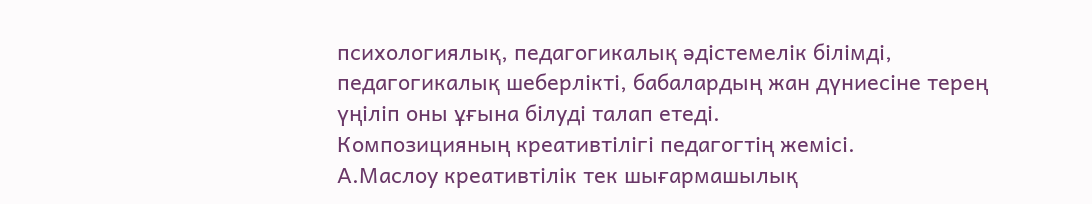психологиялық, педагогикалық әдістемелік білімді, педагогикалық шеберлікті, бабалардың жан дүниесіне терең үңіліп оны ұғына білуді талап етеді.
Композицияның креативтілігі педагогтің жемісі.
А.Маслоу креативтілік тек шығармашылық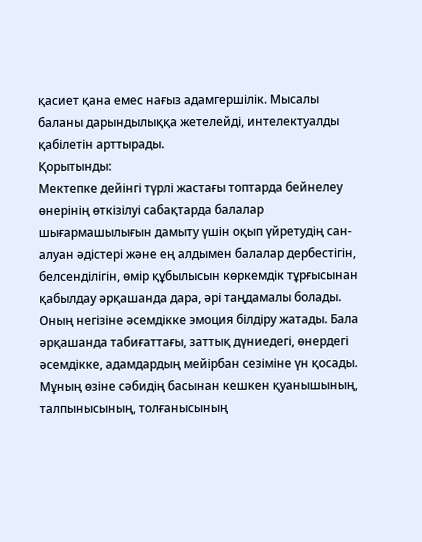қасиет қана емес нағыз адамгершілік. Мысалы баланы дарындылыққа жетелейді, интелектуалды қабілетін арттырады.
Қорытынды:
Мектепке дейінгі түрлі жастағы топтарда бейнелеу өнерінің өткізілуі сабақтарда балалар шығармашылығын дамыту үшін оқып үйретудің сан-алуан әдістері және ең алдымен балалар дербестігін, белсенділігін, өмір құбылысын көркемдік тұрғысынан қабылдау әрқашанда дара, әрі таңдамалы болады. Оның негізіне әсемдікке эмоция білдіру жатады. Бала әрқашанда табиғаттағы, заттық дүниедегі, өнердегі әсемдікке, адамдардың мейірбан сезіміне үн қосады. Мұның өзіне сәбидің басынан кешкен қуанышының, талпынысының, толғанысының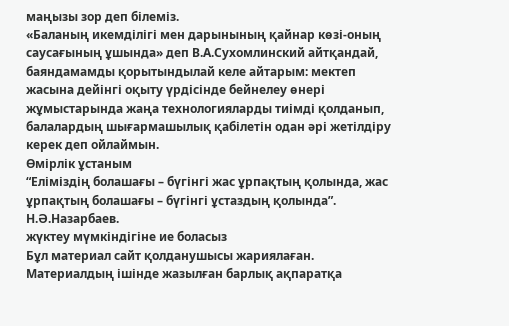маңызы зор деп білеміз.
«Баланың икемділігі мен дарынының қайнар көзі-оның саусағының ұшында» деп В.А.Сухомлинский айтқандай, баяндамамды қорытындылай келе айтарым: мектеп жасына дейінгі оқыту үрдісінде бейнелеу өнері жұмыстарында жаңа технологияларды тиімді қолданып, балалардың шығармашылық қабілетін одан әрі жетілдіру керек деп ойлаймын.
Өмірлік ұстаным
“Еліміздің болашағы – бүгінгі жас ұрпақтың қолында, жас ұрпақтың болашағы – бүгінгі ұстаздың қолында”.
Н.Ә.Назарбаев.
жүктеу мүмкіндігіне ие боласыз
Бұл материал сайт қолданушысы жариялаған. Материалдың ішінде жазылған барлық ақпаратқа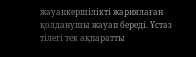жауапкершілікті жариялаған қолданушы жауап береді. Ұстаз тілегі тек ақпаратты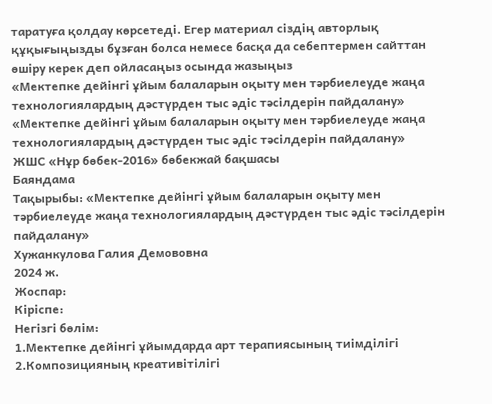таратуға қолдау көрсетеді. Егер материал сіздің авторлық құқығыңызды бұзған болса немесе басқа да себептермен сайттан өшіру керек деп ойласаңыз осында жазыңыз
«Мектепке дейінгі ұйым балаларын оқыту мен тәрбиелеуде жаңа технологиялардың дәстүрден тыс әдіс тәсілдерін пайдалану»
«Мектепке дейінгі ұйым балаларын оқыту мен тәрбиелеуде жаңа технологиялардың дәстүрден тыс әдіс тәсілдерін пайдалану»
ЖШС «Нұр бөбек-2016» бөбекжай бақшасы
Баяндама
Тақырыбы: «Мектепке дейінгі ұйым балаларын оқыту мен тәрбиелеуде жаңа технологиялардың дәстүрден тыс әдіс тәсілдерін пайдалану»
Хужанкулова Галия Демововна
2024 ж.
Жоспар:
Кіріспе:
Негізгі бөлім:
1.Мектепке дейінгі ұйымдарда арт терапиясының тиімділігі
2.Композицияның креативітілігі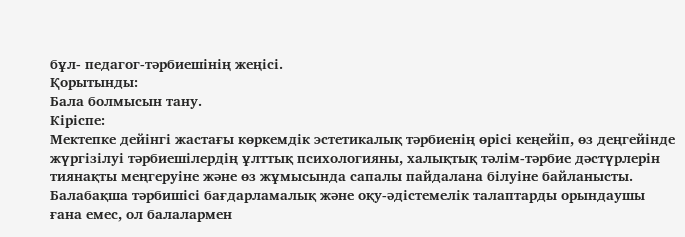бұл- педагог-тәрбиешінің жеңісі.
Қорытынды:
Бала болмысын тану.
Кіріспе:
Мектепке дейінгі жастағы көркемдік эстетикалық тәрбиенің өрісі кеңейіп, өз деңгейінде жүргізілуі тәрбиешілердің ұлттық психологияны, халықтық тәлім-тәрбие дәстүрлерін тиянақты меңгеруіне және өз жұмысында сапалы пайдалана білуіне байланысты. Балабақша тәрбишісі бағдарламалық және оқу-әдістемелік талаптарды орындаушы ғана емес, ол балалармен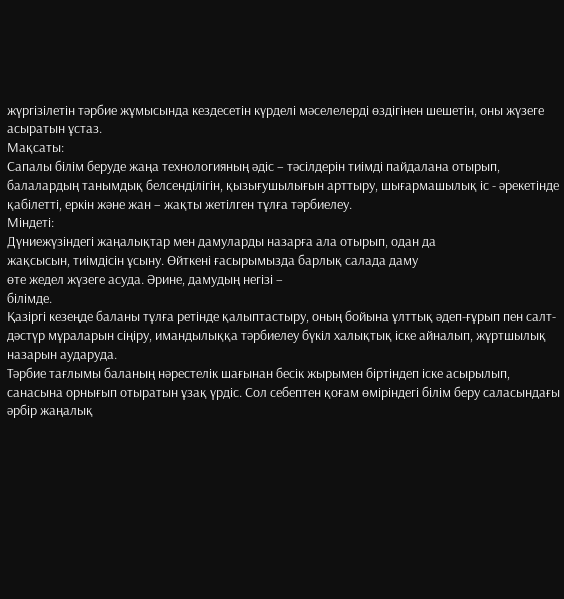жүргізілетін тәрбие жұмысында кездесетін күрделі мәселелерді өздігінен шешетін, оны жүзеге асыратын ұстаз.
Мақсаты:
Сапалы білім беруде жаңа технологияның әдіс – тәсілдерін тиімді пайдалана отырып, балалардың танымдық белсенділігін, қызығушылығын арттыру, шығармашылық іс - әрекетінде қабілетті, еркін және жан – жақты жетілген тұлға тәрбиелеу.
Міндеті:
Дүниежүзіндегі жаңалықтар мен дамуларды назарға ала отырып, одан да
жақсысын, тиімдісін ұсыну. Өйткені ғасырымызда барлық салада даму
өте жедел жүзеге асуда. Әрине, дамудың негізі –
білімде.
Қазіргі кезеңде баланы тұлға ретінде қалыптастыру, оның бойына ұлттық әдеп-ғұрып пен салт-дәстүр мұраларын сіңіру, имандылыққа тәрбиелеу бүкіл халықтық іске айналып, жұртшылық назарын аударуда.
Тәрбие тағлымы баланың нәрестелік шағынан бесік жырымен біртіндеп іске асырылып, санасына орнығып отыратын ұзақ үрдіс. Сол себептен қоғам өміріндегі білім беру саласындағы әрбір жаңалық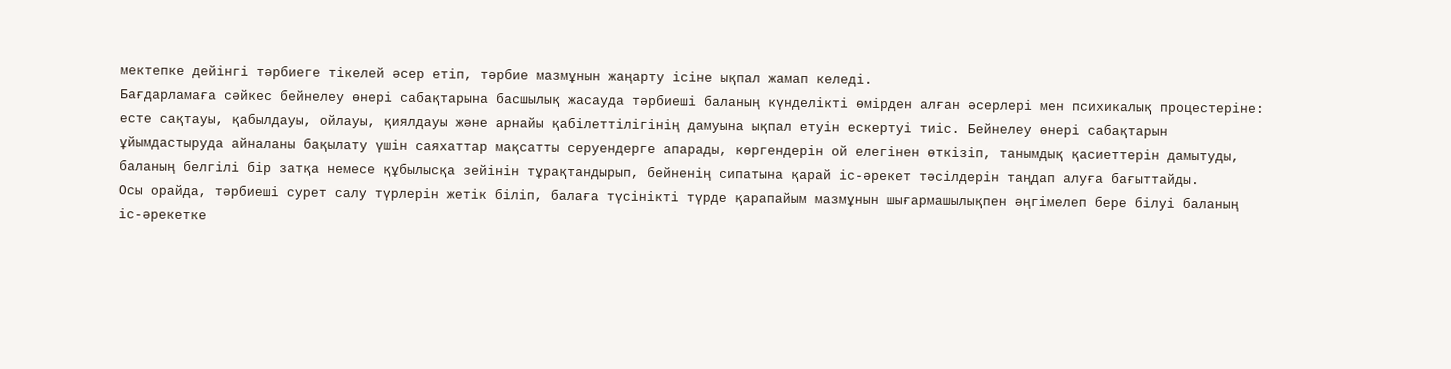мектепке дейінгі тәрбиеге тікелей әсер етіп, тәрбие мазмұнын жаңарту ісіне ықпал жамап келеді.
Бағдарламаға сәйкес бейнелеу өнері сабақтарына басшылық жасауда тәрбиеші баланың күнделікті өмірден алған әсерлері мен психикалық процестеріне: есте сақтауы, қабылдауы, ойлауы, қиялдауы және арнайы қабілеттілігінің дамуына ықпал етуін ескертуі тиіс. Бейнелеу өнері сабақтарын ұйымдастыруда айналаны бақылату үшін саяхаттар мақсатты серуендерге апарады, көргендерін ой елегінен өткізіп, танымдық қасиеттерін дамытуды, баланың белгілі бір затқа немесе құбылысқа зейінін тұрақтандырып, бейненің сипатына қарай іс-әрекет тәсілдерін таңдап алуға бағыттайды.
Осы орайда, тәрбиеші сурет салу түрлерін жетік біліп, балаға түсінікті түрде қарапайым мазмұнын шығармашылықпен әңгімелеп бере білуі баланың іс-әрекетке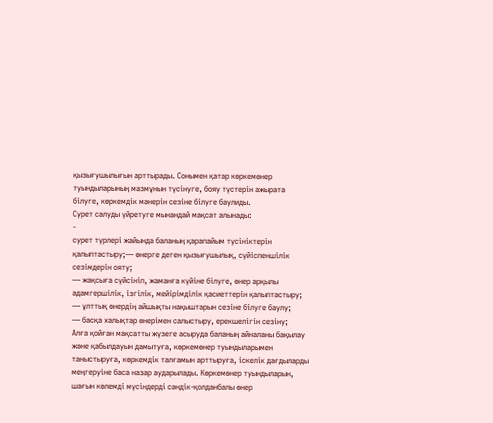қызығушылығын арттырады. Сонымен қатар көркемөнер туындыларының мазмұнын түсінуге, бояу түстерін ажырата білуге, көркемдік мәнерін сезіне білуге баулиды.
Сурет салуды үйретуге мынандай мақсат алынады:
-
сурет түрлері жайында баланың қарапайым түсініктерін қалыптастыру;— өнерге деген қызығушылық, сүйіспеншілік сезімдерін ояту;
— жақсыға сүйсініп, жаманға күйіне білуге, өнер арқылы адамгершілік, ізгілік, мейірімділік қасиеттерін қалыптастыру;
— ұлттық өнердің айшықты нақыштарын сезіне білуге баулу;
— басқа халықтар өнерімен салыстыру, ерекшелігін сезіну;
Алға қойған мақсатты жүзеге асыруда баланың айналаны бақылау және қабылдауын дамытуға, көркемөнер туындыларымен таныстыруға, көркемдік талғамын арттыруға, іскелік дағдыларды меңгеруіне баса назар аударылады. Көркемөнер туындыларын, шағын көлемді мүсіндерді сәндік-қолданбалы өнер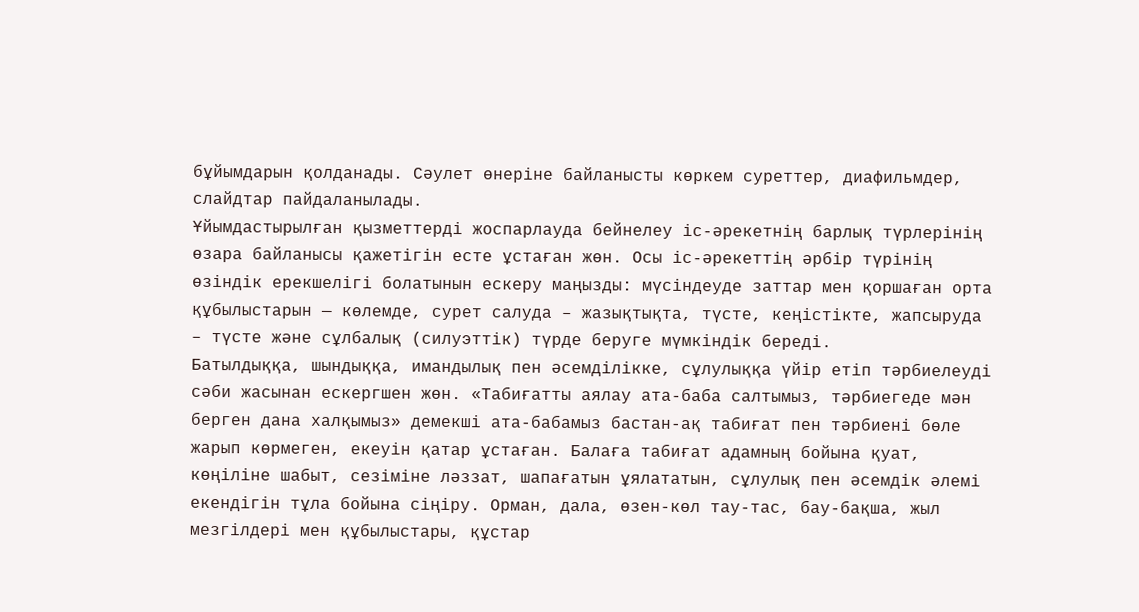бұйымдарын қолданады. Сәулет өнеріне байланысты көркем суреттер, диафильмдер, слайдтар пайдаланылады.
Ұйымдастырылған қызметтерді жоспарлауда бейнелеу іс-әрекетнің барлық түрлерінің өзара байланысы қажетігін есте ұстаған жөн. Осы іс-әрекеттің әрбір түрінің өзіндік ерекшелігі болатынын ескеру маңызды: мүсіндеуде заттар мен қоршаған орта құбылыстарын — көлемде, сурет салуда – жазықтықта, түсте, кеңістікте, жапсыруда – түсте және сұлбалық (силуэттік) түрде беруге мүмкіндік береді.
Батылдыққа, шындыққа, имандылық пен әсемділікке, сұлулыққа үйір етіп тәрбиелеуді сәби жасынан ескергшен жөн. «Табиғатты аялау ата-баба салтымыз, тәрбиегеде мән берген дана халқымыз» демекші ата-бабамыз бастан-ақ табиғат пен тәрбиені бөле жарып көрмеген, екеуін қатар ұстаған. Балаға табиғат адамның бойына қуат, көңіліне шабыт, сезіміне ләззат, шапағатын ұялататын, сұлулық пен әсемдік әлемі екендігін тұла бойына сіңіру. Орман, дала, өзен-көл тау-тас, бау-бақша, жыл мезгілдері мен құбылыстары, құстар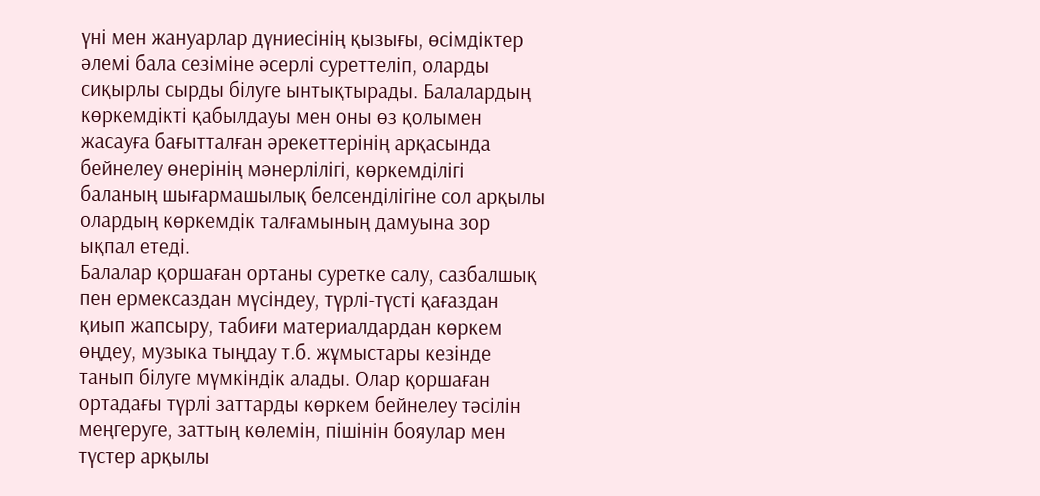үні мен жануарлар дүниесінің қызығы, өсімдіктер әлемі бала сезіміне әсерлі суреттеліп, оларды сиқырлы сырды білуге ынтықтырады. Балалардың көркемдікті қабылдауы мен оны өз қолымен жасауға бағытталған әрекеттерінің арқасында бейнелеу өнерінің мәнерлілігі, көркемділігі баланың шығармашылық белсенділігіне сол арқылы олардың көркемдік талғамының дамуына зор ықпал етеді.
Балалар қоршаған ортаны суретке салу, сазбалшық пен ермексаздан мүсіндеу, түрлі-түсті қағаздан қиып жапсыру, табиғи материалдардан көркем өңдеу, музыка тыңдау т.б. жұмыстары кезінде танып білуге мүмкіндік алады. Олар қоршаған ортадағы түрлі заттарды көркем бейнелеу тәсілін меңгеруге, заттың көлемін, пішінін бояулар мен түстер арқылы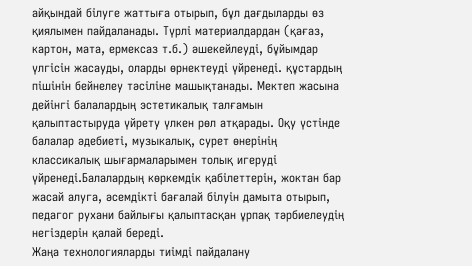айқындай білуге жаттыға отырып, бұл дағдыларды өз қиялымен пайдаланады. Түрлі материалдардан (қағаз, картон, мата, ермексаз т.б.) әшекейлеуді, бұйымдар үлгісін жасауды, оларды өрнектеуді үйренеді. құстардың пішінін бейнелеу тәсіліне машықтанады. Мектеп жасына дейінгі балалардың эстетикалық талғамын қалыптастыруда үйрету үлкен рөл атқарады. Оқу үстінде балалар әдебиеті, музыкалық, сурет өнерінің классикалық шығармаларымен толық игеруді үйренеді.Балалардың көркемдік қабілеттерін, жоктан бар жасай алуга, әсемдікті бағалай білуін дамыта отырып, педагог рухани байлығы қалыптасқан ұрпақ тәрбиелеудің негіздерін қалай береді.
Жаңа технологияларды тиімді пайдалану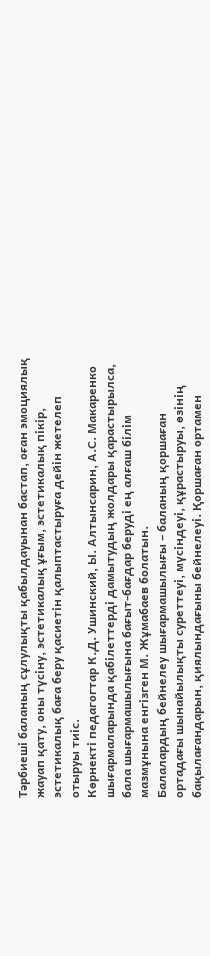Тәрбиеші баланың сұлулықты қабылдауынан бастап, оған эмоциялық жауап қату, оны түсіну, эстетикалық ұғым, эстетикалық пікір, эстетикалық баға беру қасиетін қалыптастыруға дейін жетелеп отыруы тиіс.
Көрнекті педагогтар К.Д. Ушинский, Ы. Алтынсарин, А.С. Макаренко шығармаларында қабілеттерді дамытудың жолдары қарастырылса, бала шығармашылығына бағыт-бағдар беруді ең алғаш білім мазмұнына енгізген М. Жұмабаев болатын.
Балалардың бейнелеу шығармашылығы – баланың қоршаған ортадағы шынайылықты суреттеуі, мүсіндеуі, құрастыруы, өзінің бақылағандарын, қиялындағыны бейнелеуі. Қоршаған ортамен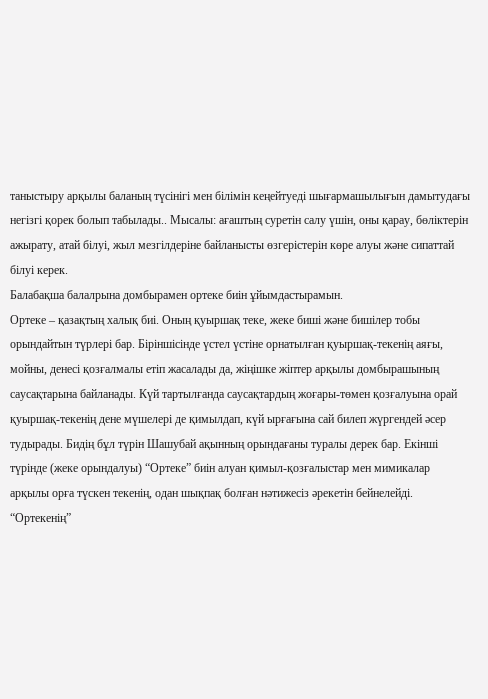таныстыру арқылы баланың түсінігі мен білімін кеңейтуеді шығармашылығын дамытудағы негізгі қорек болып табылады.. Мысалы: ағаштың суретін салу үшін, оны қарау, бөліктерін ажырату, атай білуі, жыл мезгілдеріне байланысты өзгерістерін көре алуы және сипаттай білуі керек.
Балабақша балалрына домбырамен ортеке биін ұйымдастырамын.
Ортеке – қазақтың халық биі. Оның қуыршақ теке, жеке биші және бишілер тобы орындайтын түрлері бар. Біріншісінде үстел үстіне орнатылған қуыршақ-текенің аяғы, мойны, денесі қозғалмалы етіп жасалады да, жіңішке жіптер арқылы домбырашының саусақтарына байланады. Күй тартылғанда саусақтардың жоғары-төмен қозғалуына орай қуыршақ-текенің дене мүшелері де қимылдап, күй ырғағына сай билеп жүргендей әсер тудырады. Бидің бұл түрін Шашубай ақынның орындағаны туралы дерек бар. Екінші түрінде (жеке орындалуы) “Ортеке” биін алуан қимыл-қозғалыстар мен мимикалар арқылы орға түскен текенің, одан шықпақ болған нәтижесіз әрекетін бейнелейді. “Ортекенің”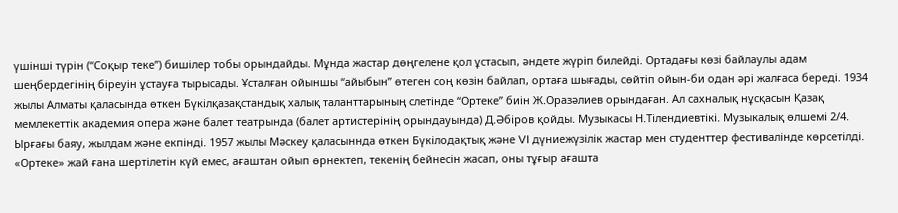үшінші түрін (“Соқыр теке”) бишілер тобы орындайды. Мұнда жастар дөңгелене қол ұстасып, әндете жүріп билейді. Ортадағы көзі байлаулы адам шеңбердегінің біреуін ұстауға тырысады. Ұсталған ойыншы “айыбын” өтеген соң көзін байлап, ортаға шығады, сөйтіп ойын-би одан әрі жалғаса береді. 1934 жылы Алматы қаласында өткен Бүкілқазақстандық халық таланттарының слетінде “Ортеке” биін Ж.Оразәлиев орындаған. Ал сахналық нұсқасын Қазақ мемлекеттік академия опера және балет театрында (балет артистерінің орындауында) Д.Әбіров қойды. Музыкасы Н.Тілендиевтікі. Музыкалық өлшемі 2/4. Ырғағы баяу, жылдам және екпінді. 1957 жылы Мәскеу қаласыннда өткен Бүкілодақтық және VI дүниежүзілік жастар мен студенттер фестивалінде көрсетілді.
«Ортеке» жай ғана шертілетін күй емес, ағаштан ойып өрнектеп, текенің бейнесін жасап, оны тұғыр ағашта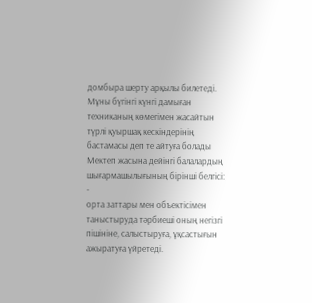домбыра шерту арқылы билетеді. Мұны бүгінгі күнгі дамыған техниканың көмегімен жасайтын түрлі қуыршақ кескіндерінің бастамасы деп те айтуға болады
Мектеп жасына дейінгі балалардың шығармашылығының бірінші белгісі:
-
орта заттары мен объектісімен таныстыруда тәрбиеші оның негізгі пішініне, салыстыруға, ұқсастығын ажыратуға үйретеді.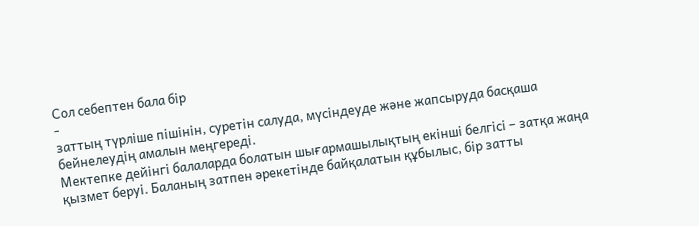Сол себептен бала бір
-
заттың түрліше пішінін, суретін салуда, мүсіндеуде және жапсыруда басқаша бейнелеудің амалын меңгереді.
Мектепке дейінгі балаларда болатын шығармашылықтың екінші белгісі – затқа жаңа қызмет беруі. Баланың затпен әрекетінде байқалатын құбылыс, бір затты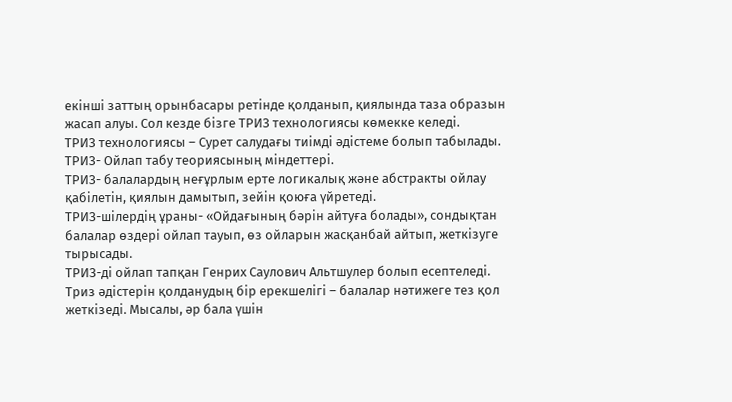екінші заттың орынбасары ретінде қолданып, қиялында таза образын жасап алуы. Сол кезде бізге ТРИЗ технологиясы көмекке келеді.
ТРИЗ технологиясы – Сурет салудағы тиімді әдістеме болып табылады.
ТРИЗ- Ойлап табу теориясының міндеттері.
ТРИЗ- балалардың неғұрлым ерте логикалық және абстракты ойлау қабілетін, қиялын дамытып, зейін қоюға үйретеді.
ТРИЗ-шілердің ұраны- «Ойдағының бәрін айтуға болады», сондықтан балалар өздері ойлап тауып, өз ойларын жасқанбай айтып, жеткізуге тырысады.
ТРИЗ-ді ойлап тапқан Генрих Саулович Альтшулер болып есептеледі.
Триз әдістерін қолданудың бір ерекшелігі – балалар нәтижеге тез қол жеткізеді. Мысалы, әр бала үшін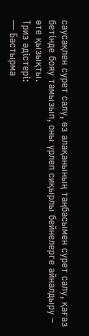саусақпен сурет салу, өз алақанының таңбасымен сурет салу, қағаз бетінде бояу тамызып, оны үрлеп сиқырлы бейнелерге айналдыру – өте қызықты.
Триз әдістері:
— Бастырма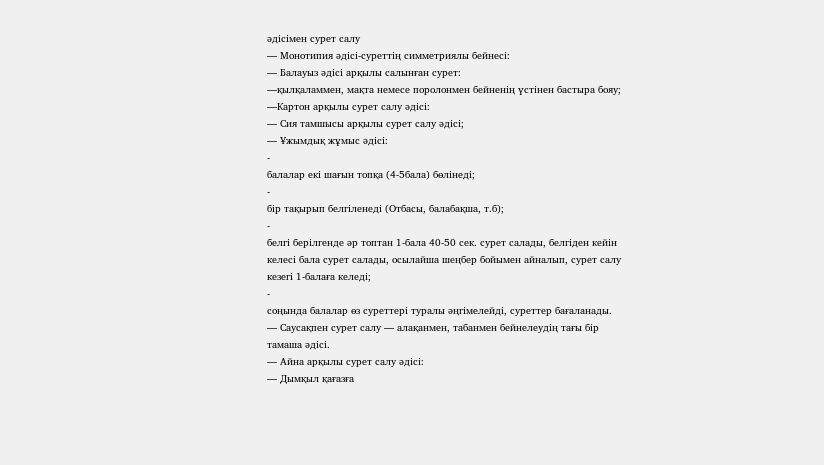әдісімен сурет салу
— Монотипия әдісі-суреттің симметриялы бейнесі:
— Балауыз әдісі арқылы салынған сурет:
—қылқаламмен, мақта немесе поролонмен бейненің үстінен бастыра бояу;
—Картон арқылы сурет салу әдісі:
— Сия тамшысы арқылы сурет салу әдісі;
— Ұжымдық жұмыс әдісі:
-
балалар екі шағын топқа (4-5бала) бөлінеді;
-
бір тақырып белгіленеді (Отбасы, балабақша, т.б);
-
белгі берілгенде әр топтан 1-бала 40-50 сек. сурет салады, белгіден кейін келесі бала сурет салады, осылайша шеңбер бойымен айналып, сурет салу кезегі 1-балаға келеді;
-
соңында балалар өз суреттері туралы әңгімелейді, суреттер бағаланады.
— Саусақпен сурет салу — алақанмен, табанмен бейнелеудің тағы бір тамаша әдісі.
— Айна арқылы сурет салу әдісі:
— Дымқыл қағазға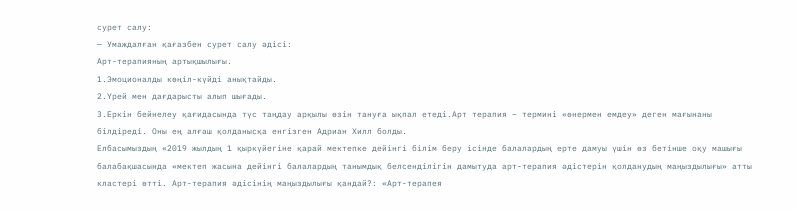сурет салу:
— Умаждалған қағазбен сурет салу әдісі:
Арт-терапияның артықшылығы.
1.Эмоционалды көңіл-күйді анықтайды.
2.Үрей мен дағдарысты алып шығады.
3.Еркін бейнелеу қағидасында түс таңдау арқылы өзін тануға ықпал етеді.Арт терапия – термині «өнермен емдеу» деген мағынаны білдіреді. Оны ең алғаш қолданысқа енгізген Адриан Хилл болды.
Елбасымыздың «2019 жылдың 1 қыркүйегіне қарай мектепке дейінгі білім беру ісінде балалардың ерте дамуы үшін өз бетінше оқу машығы балабақшасында «мектеп жасына дейінгі балалардың танымдық белсенділігін дамытуда арт-терапия әдістерін қолданудың маңыздылығы» атты кластері өтті. Арт-терапия әдісінің маңыздылығы қандай?: «Арт-терапея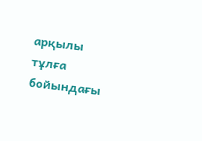арқылы тұлға бойындағы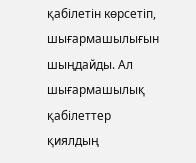қабілетін көрсетіп, шығармашылығын шыңдайды. Ал шығармашылық қабілеттер қиялдың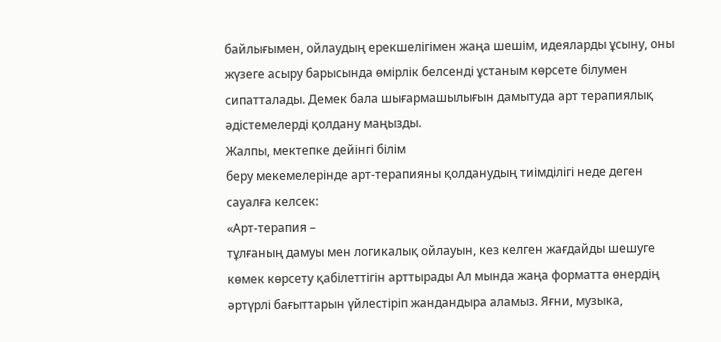байлығымен, ойлаудың ерекшелігімен жаңа шешім, идеяларды ұсыну, оны жүзеге асыру барысында өмірлік белсенді ұстаным көрсете білумен сипатталады. Демек бала шығармашылығын дамытуда арт терапиялық әдістемелерді қолдану маңызды.
Жалпы, мектепке дейінгі білім
беру мекемелерінде арт-терапияны қолданудың тиімділігі неде деген
сауалға келсек:
«Арт-терапия –
тұлғаның дамуы мен логикалық ойлауын, кез келген жағдайды шешуге
көмек көрсету қабілеттігін арттырады Ал мында жаңа форматта өнердің
әртүрлі бағыттарын үйлестіріп жандандыра аламыз. Яғни, музыка,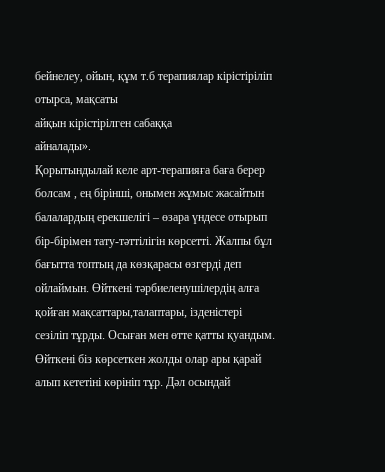бейнелеу, ойын, құм т.б терапиялар кірістіріліп отырса, мақсаты
айқын кірістірілген сабаққа
айналады».
Қорытындылай келе арт-терапияға баға берер болсам , ең бірінші, онымен жұмыс жасайтын балалардың ерекшелігі – өзара үндесе отырып бір-бірімен тату-тәттілігін көрсетті. Жалпы бұл бағытта топтың да көзқарасы өзгерді деп ойлаймын. Өйткені тәрбиеленушілердің алға қойған мақсаттары,талаптары, ізденістері сезіліп тұрды. Осыған мен өтте қатты қуандым. Өйткені біз көрсеткен жолды олар ары қарай алып кететіні көрініп тұр. Дәл осындай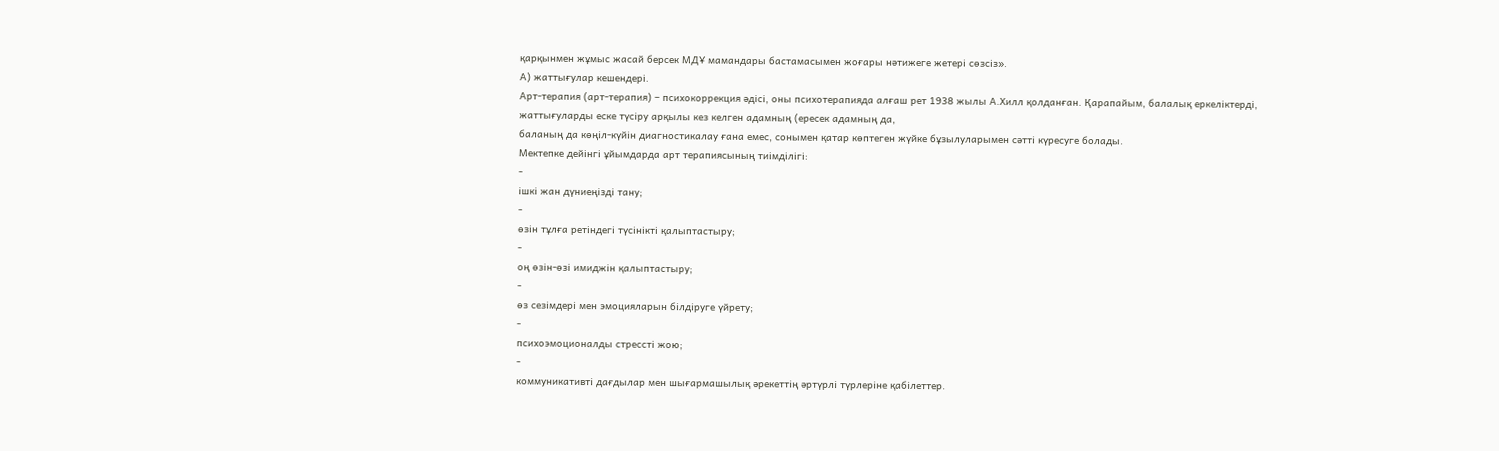қарқынмен жұмыс жасай берсек МДҰ мамандары бастамасымен жоғары нәтижеге жетері сөзсіз».
А) жаттығулар кешендері.
Арт-терапия (арт-терапия) – психокоррекция әдісі, оны психотерапияда алғаш рет 1938 жылы А.Хилл қолданған. Қарапайым, балалық еркеліктерді,
жаттығуларды еске түсіру арқылы кез келген адамның (ересек адамның да,
баланың да көңіл-күйін диагностикалау ғана емес, сонымен қатар көптеген жүйке бұзылуларымен сәтті күресуге болады.
Мектепке дейінгі ұйымдарда арт терапиясының тиімділігі:
-
ішкі жан дүниеңізді тану;
-
өзін тұлға ретіндегі түсінікті қалыптастыру;
-
оң өзін-өзі имиджін қалыптастыру;
-
өз сезімдері мен эмоцияларын білдіруге үйрету;
-
психоэмоционалды стрессті жою;
-
коммуникативті дағдылар мен шығармашылық әрекеттің әртүрлі түрлеріне қабілеттер.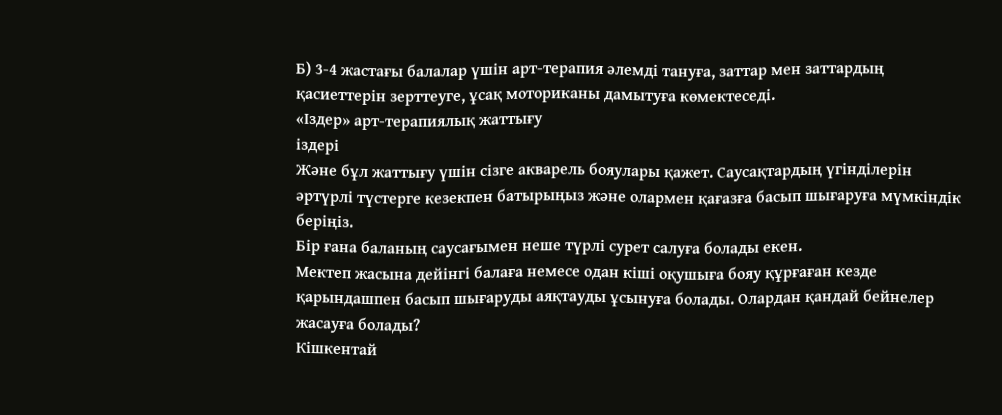Б) 3-4 жастағы балалар үшін арт-терапия әлемді тануға, заттар мен заттардың қасиеттерін зерттеуге, ұсақ моториканы дамытуға көмектеседі.
«Іздер» арт-терапиялық жаттығу
іздері
Және бұл жаттығу үшін сізге акварель бояулары қажет. Саусақтардың үгінділерін әртүрлі түстерге кезекпен батырыңыз және олармен қағазға басып шығаруға мүмкіндік беріңіз.
Бір ғана баланың саусағымен неше түрлі сурет салуға болады екен.
Мектеп жасына дейінгі балаға немесе одан кіші оқушыға бояу құрғаған кезде қарындашпен басып шығаруды аяқтауды ұсынуға болады. Олардан қандай бейнелер жасауға болады?
Кішкентай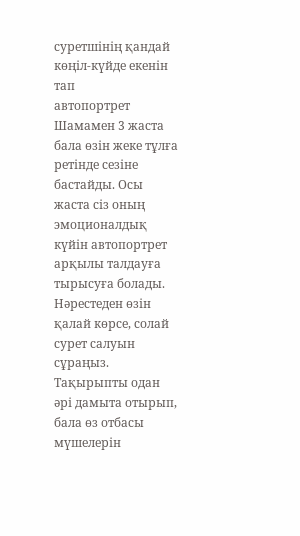суретшінің қандай көңіл-күйде екенін тап
автопортрет
Шамамен 3 жаста бала өзін жеке тұлға ретінде сезіне бастайды. Осы жаста сіз оның эмоционалдық күйін автопортрет арқылы талдауға тырысуға болады.
Нәрестеден өзін қалай көрсе, солай сурет салуын сұраңыз. Тақырыпты одан әрі дамыта отырып, бала өз отбасы мүшелерін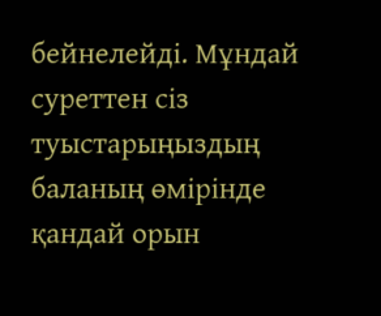бейнелейді. Мұндай суреттен сіз туыстарыңыздың баланың өмірінде қандай орын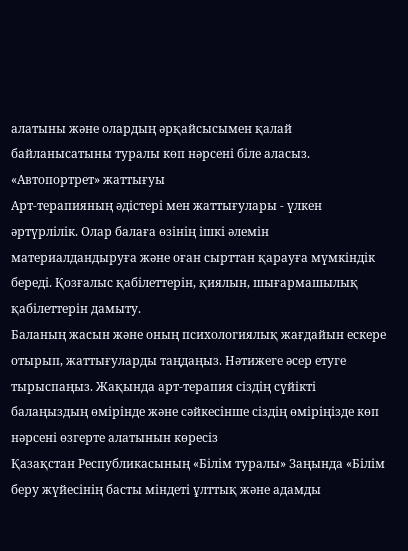алатыны және олардың әрқайсысымен қалай байланысатыны туралы көп нәрсені біле аласыз.
«Автопортрет» жаттығуы
Арт-терапияның әдістері мен жаттығулары - үлкен әртүрлілік. Олар балаға өзінің ішкі әлемін материалдандыруға және оған сырттан қарауға мүмкіндік береді. Қозғалыс қабілеттерін, қиялын, шығармашылық қабілеттерін дамыту.
Баланың жасын және оның психологиялық жағдайын ескере отырып, жаттығуларды таңдаңыз. Нәтижеге әсер етуге тырыспаңыз. Жақында арт-терапия сіздің сүйікті балаңыздың өмірінде және сәйкесінше сіздің өміріңізде көп нәрсені өзгерте алатынын көресіз
Қазақстан Республикасының «Білім туралы» Заңында «Білім беру жүйесінің басты міндеті ұлттық және адамды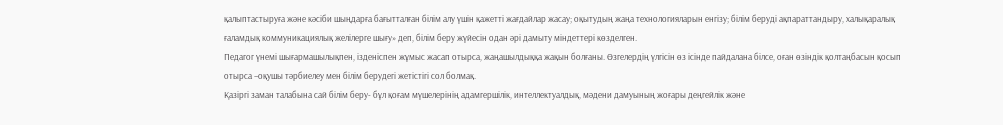қалыптастыруға және кәсіби шыңдарға бағытталған білім алу үшін қажетті жағдайлар жасау; оқытудың жаңа технологияларын енгізу; білім беруді ақпараттандыру, халықаралық ғаламдық коммуникациялық желілерге шығу» деп, білім беру жүйесін одан әрі дамыту міндеттері көзделген.
Педагог үнемі шығармашылықпен, ізденіспен жұмыс жасап отырса, жаңашылдыққа жақын болғаны. Өзгелердің үлгісін өз ісінде пайдалана білсе, оған өзіндік қолтаңбасын қосып отырса –оқушы тәрбиелеу мен білім берудегі жетістігі сол болмақ.
Қазіргі заман талабына сай білім беру- бұл қоғам мүшелерінің адамгершілік, интеллектуалдық, мәдени дамуының жоғары деңгейлік және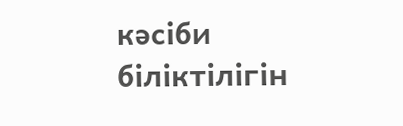кәсіби біліктілігін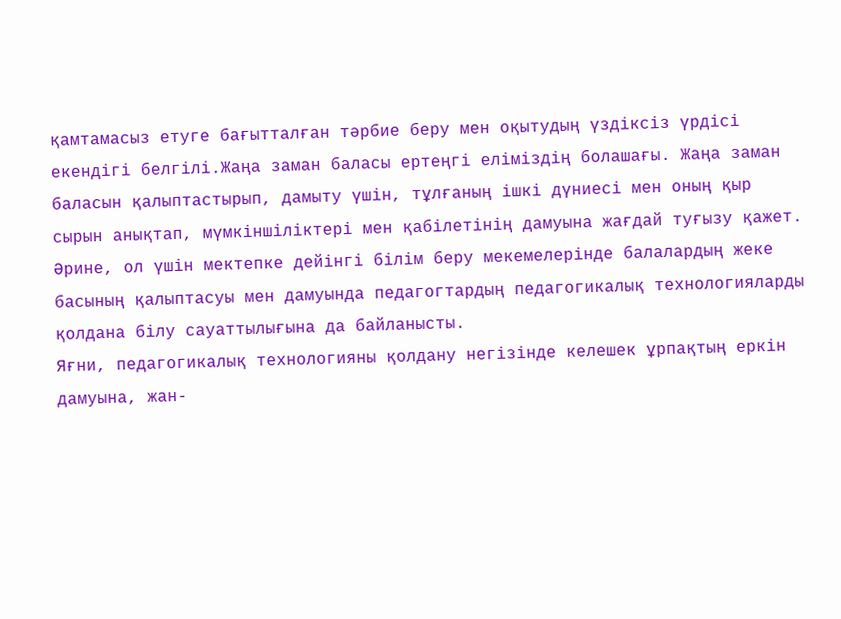қамтамасыз етуге бағытталған тәрбие беру мен оқытудың үздіксіз үрдісі екендігі белгілі.Жаңа заман баласы ертеңгі еліміздің болашағы. Жаңа заман баласын қалыптастырып, дамыту үшін, тұлғаның ішкі дүниесі мен оның қыр сырын анықтап, мүмкіншіліктері мен қабілетінің дамуына жағдай туғызу қажет.
Әрине, ол үшін мектепке дейінгі білім беру мекемелерінде балалардың жеке басының қалыптасуы мен дамуында педагогтардың педагогикалық технологияларды қолдана білу сауаттылығына да байланысты.
Яғни, педагогикалық технологияны қолдану негізінде келешек ұрпақтың еркін дамуына, жан-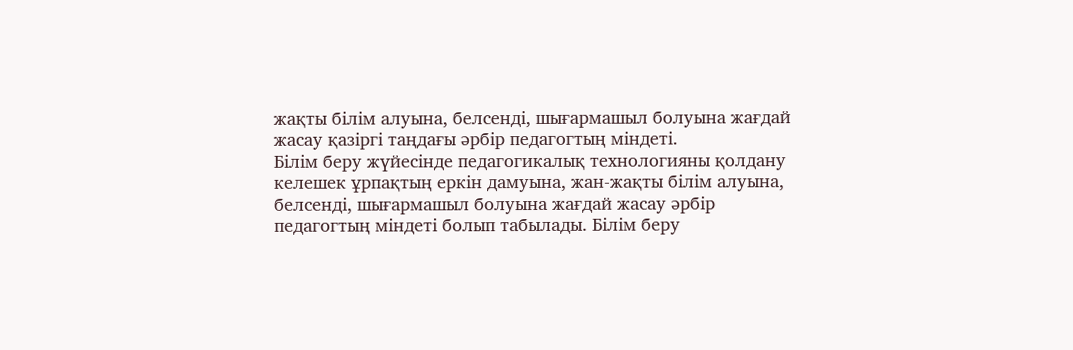жақты білім алуына, белсенді, шығармашыл болуына жағдай жасау қазіргі таңдағы әрбір педагогтың міндеті.
Білім беру жүйесінде педагогикалық технологияны қолдану келешек ұрпақтың еркін дамуына, жан-жақты білім алуына, белсенді, шығармашыл болуына жағдай жасау әрбір педагогтың міндеті болып табылады. Білім беру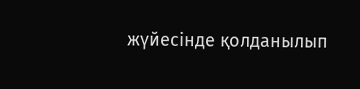жүйесінде қолданылып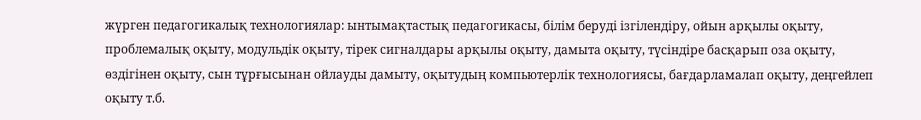жүрген педагогикалық технологиялар: ынтымақтастық педагогикасы, білім беруді ізгілендіру, ойын арқылы оқыту, проблемалық оқыту, модульдік оқыту, тірек сигналдары арқылы оқыту, дамыта оқыту, түсіндіре басқарып оза оқыту, өздігінен оқыту, сын тұрғысынан ойлауды дамыту, оқытудың компьютерлік технологиясы, бағдарламалап оқыту, деңгейлеп оқыту т.б.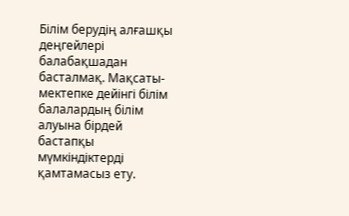Білім берудің алғашқы деңгейлері балабақшадан басталмақ. Мақсаты-мектепке дейінгі білім балалардың білім алуына бірдей бастапқы мүмкіндіктерді қамтамасыз ету.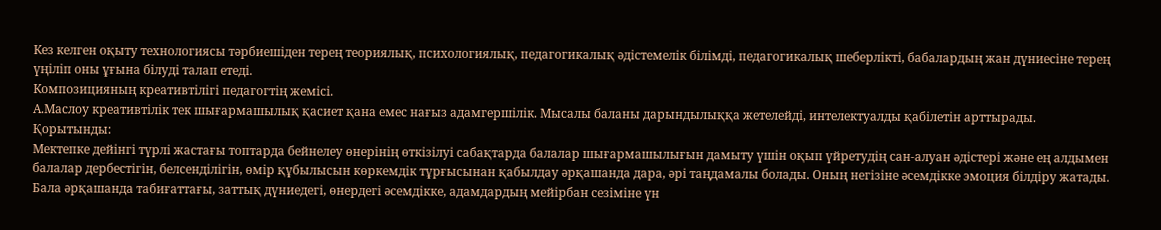Кез келген оқыту технологиясы тәрбиешіден терең теориялық, психологиялық, педагогикалық әдістемелік білімді, педагогикалық шеберлікті, бабалардың жан дүниесіне терең үңіліп оны ұғына білуді талап етеді.
Композицияның креативтілігі педагогтің жемісі.
А.Маслоу креативтілік тек шығармашылық қасиет қана емес нағыз адамгершілік. Мысалы баланы дарындылыққа жетелейді, интелектуалды қабілетін арттырады.
Қорытынды:
Мектепке дейінгі түрлі жастағы топтарда бейнелеу өнерінің өткізілуі сабақтарда балалар шығармашылығын дамыту үшін оқып үйретудің сан-алуан әдістері және ең алдымен балалар дербестігін, белсенділігін, өмір құбылысын көркемдік тұрғысынан қабылдау әрқашанда дара, әрі таңдамалы болады. Оның негізіне әсемдікке эмоция білдіру жатады. Бала әрқашанда табиғаттағы, заттық дүниедегі, өнердегі әсемдікке, адамдардың мейірбан сезіміне үн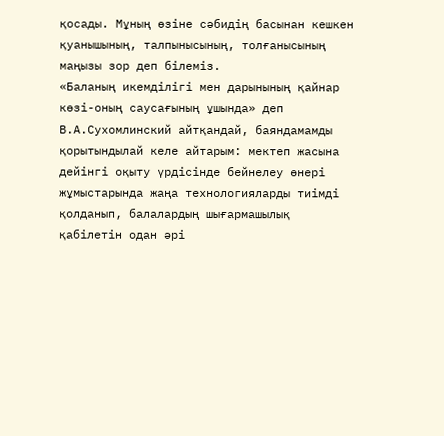қосады. Мұның өзіне сәбидің басынан кешкен қуанышының, талпынысының, толғанысының маңызы зор деп білеміз.
«Баланың икемділігі мен дарынының қайнар көзі-оның саусағының ұшында» деп В.А.Сухомлинский айтқандай, баяндамамды қорытындылай келе айтарым: мектеп жасына дейінгі оқыту үрдісінде бейнелеу өнері жұмыстарында жаңа технологияларды тиімді қолданып, балалардың шығармашылық қабілетін одан әрі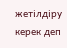жетілдіру керек деп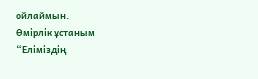ойлаймын.
Өмірлік ұстаным
“Еліміздің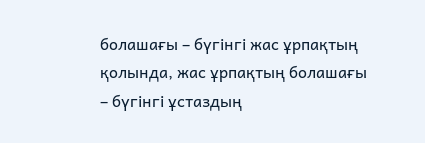болашағы – бүгінгі жас ұрпақтың қолында, жас ұрпақтың болашағы – бүгінгі ұстаздың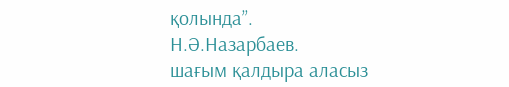қолында”.
Н.Ә.Назарбаев.
шағым қалдыра аласыз